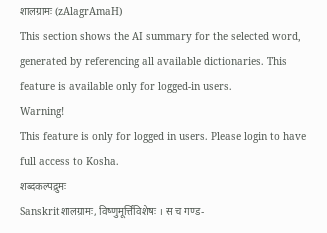शालग्रामः (zAlagrAmaH)
This section shows the AI summary for the selected word, generated by referencing all available dictionaries. This feature is available only for logged-in users.
Warning!
This feature is only for logged in users. Please login to have full access to Kosha.
शब्दकल्पद्रुमः
Sanskritशालग्रामः, विष्णुमूर्त्तिविशेषः । स च गण्ड-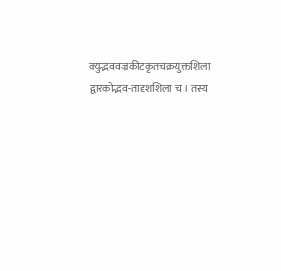क्युद्भववज्रकीटकृतचक्रयुक्तशिला द्वारकोद्भव-तादृशशिला च । तस्य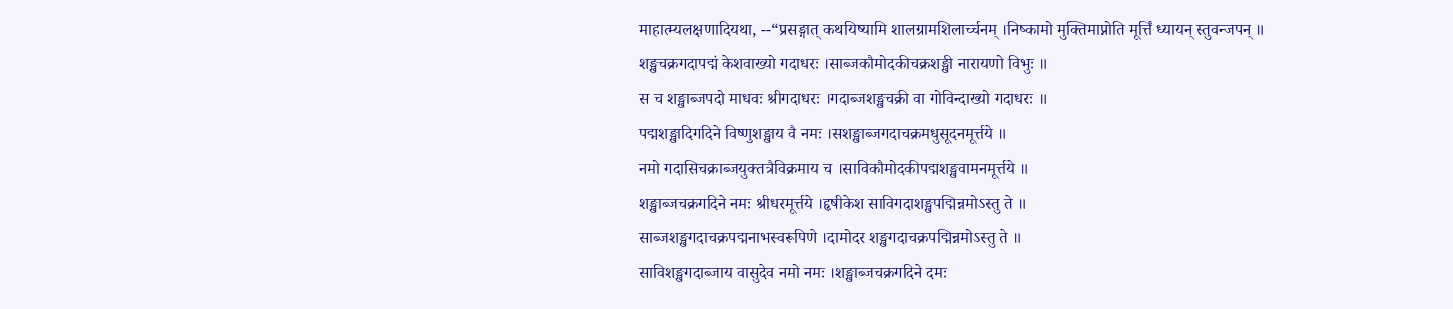माहात्म्यलक्षणादियथा, --“प्रसङ्गात् कथयिष्यामि शालग्रामशिलार्च्चनम् ।निष्कामो मुक्तिमाप्नोति मूर्त्तिं ध्यायन् स्तुवन्जपन् ॥
शङ्खचक्रगदापद्मं केशवाख्यो गदाधरः ।साब्जकौमोदकीचक्रशङ्खी नारायणो विभुः ॥
स च शङ्खाब्जपदो माधवः श्रीगदाधरः ।गदाब्जशङ्खचक्री वा गोविन्दाख्यो गदाधरः ॥
पद्मशङ्खादिगदिने विष्णुशङ्खाय वै नमः ।सशङ्खाब्जगदाचक्रमधुसूदनमूर्त्तये ॥
नमो गदासिचक्राब्जयुक्तत्रैविक्रमाय च ।साविकौमोदकीपद्मशङ्खवामनमूर्त्तये ॥
शङ्खाब्जचक्रगदिने नमः श्रीधरमूर्त्तये ।हृषीकेश साविगदाशङ्खपद्मिन्नमोऽस्तु ते ॥
साब्जशङ्खगदाचक्रपद्मनाभस्वरूपिणे ।दामोदर शङ्खगदाचक्रपद्मिन्नमोऽस्तु ते ॥
साविशङ्खगदाब्जाय वासुदेव नमो नमः ।शङ्खाब्जचक्रगदिने दमः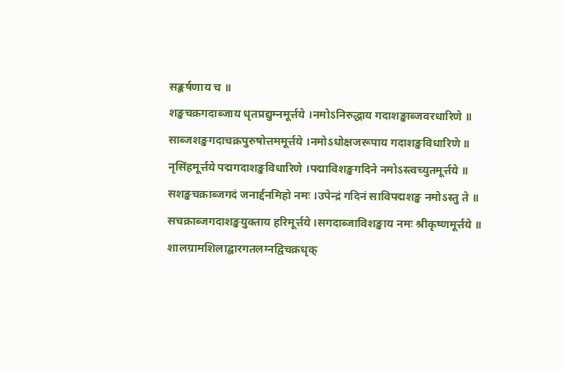सङ्कर्षणाय च ॥
शङ्खचक्रगदाब्जाय धृतप्रद्युम्नमूर्त्तये ।नमोऽनिरुद्धाय गदाशङ्खाब्जवरधारिणे ॥
साब्जशङ्खगदाचक्रपुरुषोत्तममूर्त्तये ।नमोऽधोक्षजरूपाय गदाशङ्खविधारिणे ॥
नृसिंहमूर्त्तये पद्मगदाशङ्खविधारिणे ।पद्माविशङ्खगदिने नमोऽस्त्वच्युतमूर्त्तये ॥
सशङ्खचक्राब्जगदं जनार्द्दनमिहो नमः ।उपेन्द्रं गदिनं साविपद्मशङ्ख नमोऽस्तु ते ॥
सचक्राब्जगदाशङ्खयुक्ताय हरिमूर्त्तये ।सगदाब्जाविशङ्खाय नमः श्रीकृष्णमूर्त्तये ॥
शालग्रामशिलाद्बारगतलग्नद्विचक्रधृक्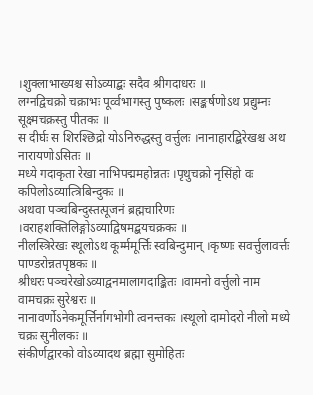।शुक्लाभाख्यश्च सोऽव्याद्बः सदैव श्रीगदाधरः ॥
लग्नद्विचक्रो चक्राभः पूर्व्वभागस्तु पुष्कलः ।सङ्कर्षणोऽथ प्रद्युम्नः सूक्ष्मचक्रस्तु पीतकः ॥
स दीर्घः स शिरश्छिद्रो योऽनिरुद्धस्तु वर्त्तुलः ।नानाहारद्बिरेखश्च अथ नारायणोऽसितः ॥
मध्ये गदाकृता रेखा नाभिपद्ममहोन्नतः ।पृथुचक्रो नृसिंहो वः कपिलोऽव्यात्त्रिबिन्दुकः ॥
अथवा पञ्चबिन्दुस्तत्पूजनं ब्रह्मचारिणः ।वराहशक्तिलिङ्गोऽव्याद्विषमद्बयचक्रकः ॥
नीलस्त्रिरेखः स्थूलोऽथ कूर्म्ममूर्त्तिः स्वबिन्दुमान् ।कृष्णः सवर्त्तुलावर्त्तः पाण्डरोन्नतपृष्ठकः ॥
श्रीधरः पञ्चरेखोऽव्याद्वनमालागदाङ्कितः ।वामनो वर्त्तुलो नाम वामचक्रः सुरेश्वरः ॥
नानावर्णोऽनेकमूर्त्तिर्नागभोगी त्वनन्तकः ।स्थूलो दामोदरो नीलो मध्ये चक्रः सुनीलकः ॥
संकीर्णद्वारको वोऽव्यादथ ब्रह्मा सुमोहितः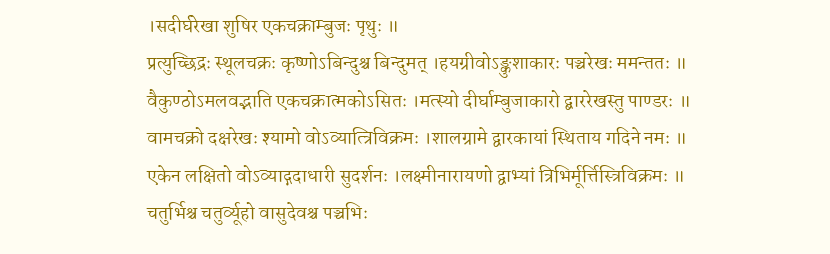।सदीर्घरेखा शुषिर एकचक्राम्बुजः पृथुः ॥
प्रत्युच्छिद्रः स्थूलचक्रः कृष्णोऽबिन्दुश्च बिन्दुमत् ।हयग्रीवोऽङ्कुशाकारः पञ्चरेखः ममन्ततः ॥
वैकुण्ठोऽमलवद्भाति एकचक्रात्मकोऽसितः ।मत्स्यो दीर्घाम्बुजाकारो द्बाररेखस्तु पाण्डरः ॥
वामचक्रो दक्षरेखः श्यामो वोऽव्यात्त्रिविक्रमः ।शालग्रामे द्वारकायां स्थिताय गदिने नमः ॥
एकेन लक्षितो वोऽव्याद्गदाधारी सुदर्शनः ।लक्ष्मीनारायणो द्वाभ्यां त्रिभिर्मूर्त्तिस्त्रिविक्रमः ॥
चतुर्भिश्च चतुर्व्यूहो वासुदेवश्च पञ्चभिः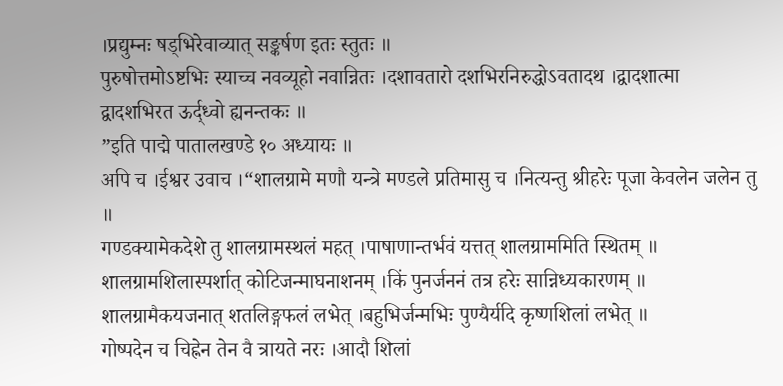।प्रद्युम्नः षड्भिरेवाव्यात् सङ्कर्षण इतः स्तुतः ॥
पुरुषोत्तमोऽष्टभिः स्याच्च नवव्यूहो नवान्नितः ।दशावतारो दशभिरनिरुद्धोऽवतादथ ।द्वादशात्मा द्वादशभिरत ऊर्द्ध्वो ह्यनन्तकः ॥
”इति पाद्मे पातालखण्डे १० अध्यायः ॥
अपि च ।ईश्वर उवाच ।“शालग्रामे मणौ यन्त्रे मण्डले प्रतिमासु च ।नित्यन्तु श्रीहरेः पूजा केवलेन जलेन तु ॥
गण्डक्यामेकदेशे तु शालग्रामस्थलं महत् ।पाषाणान्तर्भवं यत्तत् शालग्राममिति स्थितम् ॥
शालग्रामशिलास्पर्शात् कोटिजन्माघनाशनम् ।किं पुनर्जननं तत्र हरेः सान्निध्यकारणम् ॥
शालग्रामैकयजनात् शतलिङ्गफलं लभेत् ।बहुभिर्जन्मभिः पुण्यैर्यदि कृष्णशिलां लभेत् ॥
गोष्पदेन च चिह्नेन तेन वै त्रायते नरः ।आदौ शिलां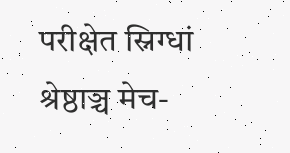परीक्षेत स्निग्धां श्रेष्ठाञ्च मेच-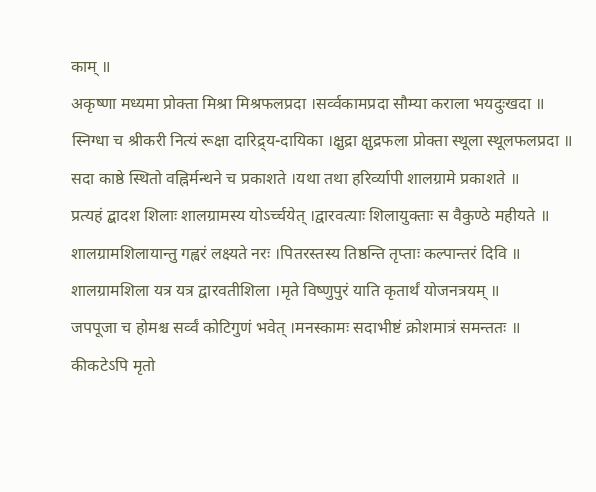काम् ॥
अकृष्णा मध्यमा प्रोक्ता मिश्रा मिश्रफलप्रदा ।सर्व्वकामप्रदा सौम्या कराला भयदुःखदा ॥
स्निग्धा च श्रीकरी नित्यं रूक्षा दारिद्र्य-दायिका ।क्षुद्रा क्षुद्रफला प्रोक्ता स्थूला स्थूलफलप्रदा ॥
सदा काष्ठे स्थितो वह्निर्मन्थने च प्रकाशते ।यथा तथा हरिर्व्यापी शालग्रामे प्रकाशते ॥
प्रत्यहं द्बादश शिलाः शालग्रामस्य योऽर्च्चयेत् ।द्वारवत्याः शिलायुक्ताः स वैकुण्ठे महीयते ॥
शालग्रामशिलायान्तु गह्वरं लक्ष्यते नरः ।पितरस्तस्य तिष्ठन्ति तृप्ताः कल्पान्तरं दिवि ॥
शालग्रामशिला यत्र यत्र द्वारवतीशिला ।मृते विष्णुपुरं याति कृतार्थं योजनत्रयम् ॥
जपपूजा च होमश्च सर्व्वं कोटिगुणं भवेत् ।मनस्कामः सदाभीष्टं क्रोशमात्रं समन्ततः ॥
कीकटेऽपि मृतो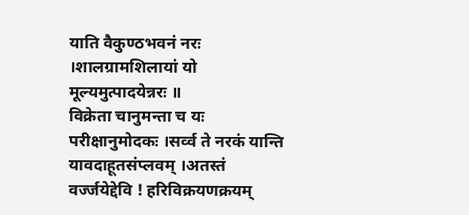याति वैकुण्ठभवनं नरः ।शालग्रामशिलायां यो मूल्यमुत्पादयेन्नरः ॥
विक्रेता चानुमन्ता च यः परीक्षानुमोदकः ।सर्व्व ते नरकं यान्ति यावदाहूतसंप्लवम् ।अतस्तं वर्ज्जयेद्देवि ! हरिविक्रयणक्रयम्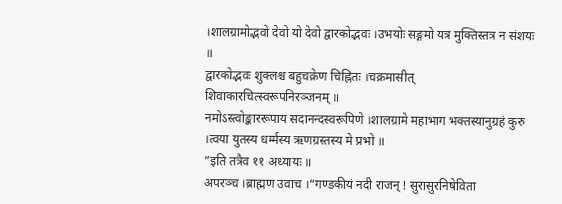।शालग्रामोद्भवो देवो यो देवो द्वारकोद्भवः ।उभयोः सङ्गमो यत्र मुक्तिस्तत्र न संशयः ॥
द्वारकोद्भवः शुक्लश्च बहुचक्रेण चिह्नितः ।चक्रमासीत् शिवाकारचित्स्वरूपनिरञ्जनम् ॥
नमोऽस्त्वोङ्काररूपाय सदानन्दस्वरूपिणे ।शालग्रामे महाभाग भक्तस्यानुग्रहं कुरु ।त्वया युतस्य धर्म्मस्य ऋणग्रस्तस्य मे प्रभो ॥
”इति तत्रैव ११ अध्यायः ॥
अपरञ्च ।ब्राह्मण उवाच ।“गण्डकीयं नदी राजन् ! सुरासुरनिषेविता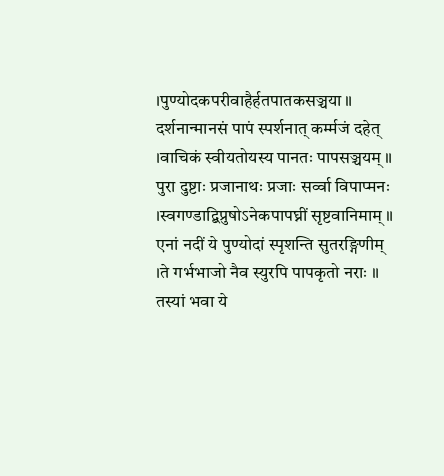।पुण्योदकपरीवाहैर्हतपातकसञ्चया ॥
दर्शनान्मानसं पापं स्पर्शनात् कर्म्मजं दहेत् ।वाचिकं स्वीयतोयस्य पानतः पापसञ्चयम् ॥
पुरा दुष्टाः प्रजानाथः प्रजाः सर्व्वा विपाप्मनः ।स्वगण्डाद्बिप्रुषोऽनेकपापघ्नीं सृष्टवानिमाम् ॥
एनां नदीं ये पुण्योदां स्पृशन्ति सुतरङ्गिणीम् ।ते गर्भभाजो नैव स्युरपि पापकृतो नराः ॥
तस्यां भवा ये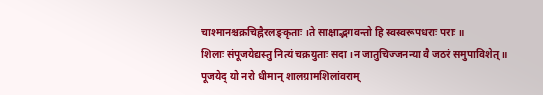चाश्मानश्चक्रचिह्नैरलङ्कृताः ।ते साक्षाद्भगवन्तो हि स्वस्वरूपधराः पराः ॥
शिलाः संपूजयेद्यस्तु नित्यं चक्रयुताः सदा ।न जातुचिज्जनन्या वै जठरं समुपाविशेत् ॥
पूजयेद् यो नरो धीमान् शालग्रामशिलांवराम्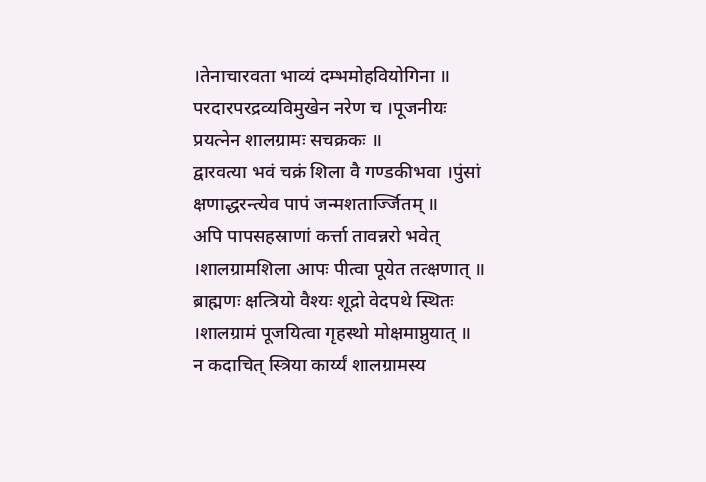।तेनाचारवता भाव्यं दम्भमोहवियोगिना ॥
परदारपरद्रव्यविमुखेन नरेण च ।पूजनीयः प्रयत्नेन शालग्रामः सचक्रकः ॥
द्वारवत्या भवं चक्रं शिला वै गण्डकीभवा ।पुंसां क्षणाद्धरन्त्येव पापं जन्मशतार्ज्जितम् ॥
अपि पापसहस्राणां कर्त्ता तावन्नरो भवेत् ।शालग्रामशिला आपः पीत्वा पूयेत तत्क्षणात् ॥
ब्राह्मणः क्षत्त्रियो वैश्यः शूद्रो वेदपथे स्थितः ।शालग्रामं पूजयित्वा गृहस्थो मोक्षमाप्नुयात् ॥
न कदाचित् स्त्रिया कार्य्यं शालग्रामस्य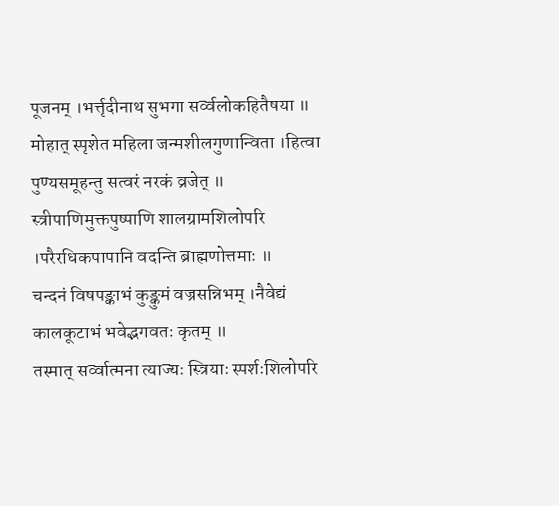पूजनम् ।भर्त्तृदीनाथ सुभगा सर्व्वलोकहितैषया ॥
मोहात् स्पृशेत महिला जन्मशीलगुणान्विता ।हित्वा पुण्यसमूहन्तु सत्वरं नरकं व्रजेत् ॥
स्त्रीपाणिमुक्तपुष्पाणि शालग्रामशिलोपरि ।परैरधिकपापानि वदन्ति ब्राह्मणोत्तमाः ॥
चन्दनं विषपङ्काभं कुङ्कुमं वज्रसन्निभम् ।नैवेद्यं कालकूटाभं भवेद्भगवतः कृतम् ॥
तस्मात् सर्व्वात्मना त्याज्यः स्त्रियाः स्पर्शःशिलोपरि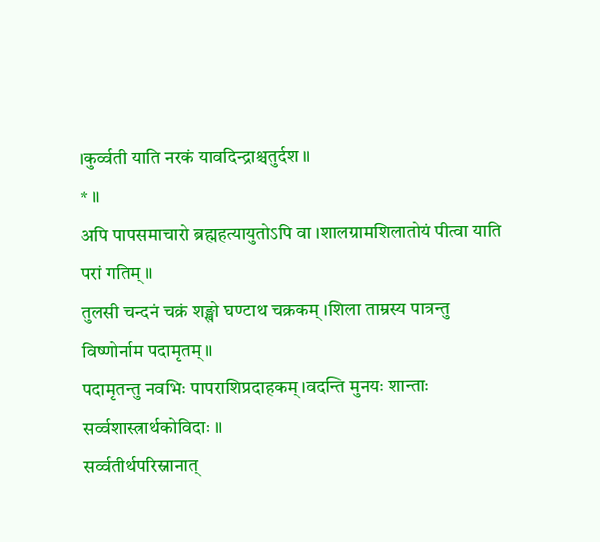।कुर्व्वती याति नरकं यावदिन्द्राश्चतुर्दश ॥
* ॥
अपि पापसमाचारो ब्रह्महत्यायुतोऽपि वा ।शालग्रामशिलातोयं पीत्वा याति परां गतिम् ॥
तुलसी चन्दनं चक्रं शङ्खो घण्टाथ चक्रकम् ।शिला ताम्रस्य पात्रन्तु विष्णोर्नाम पदामृतम् ॥
पदामृतन्तु नवभिः पापराशिप्रदाहकम् ।वदन्ति मुनयः शान्ताः सर्व्वशास्त्रार्थकोविदाः ॥
सर्व्वतीर्थपरिस्नानात्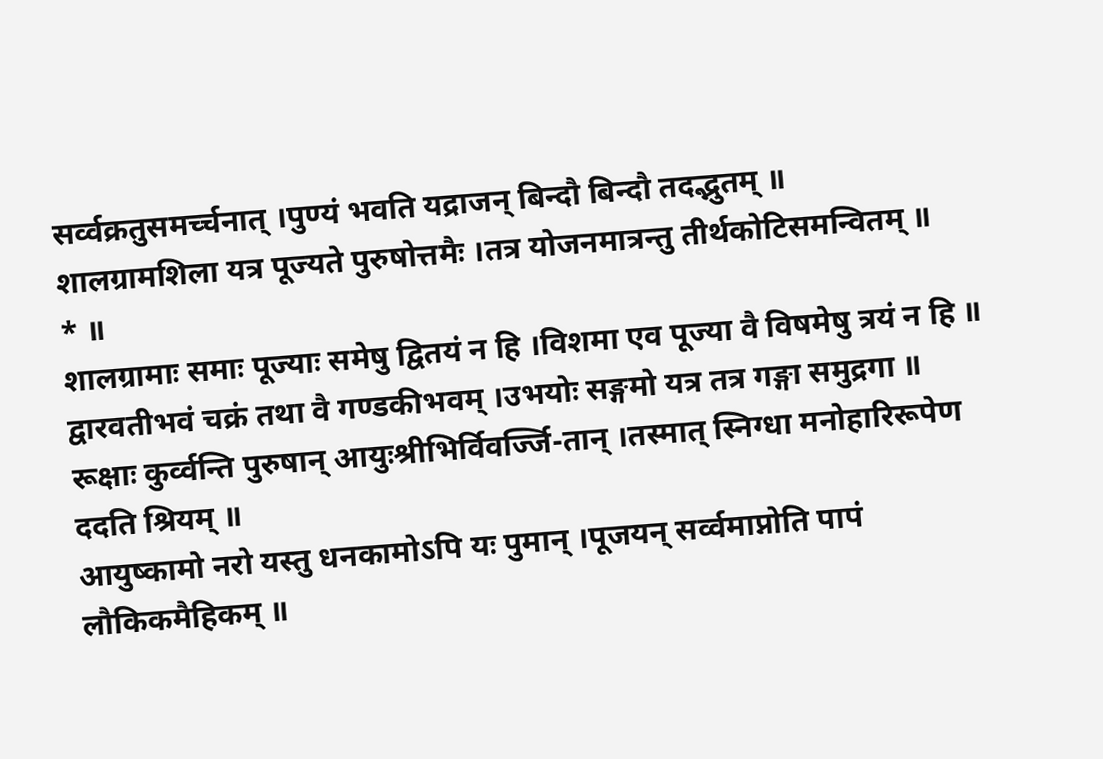सर्व्वक्रतुसमर्च्चनात् ।पुण्यं भवति यद्राजन् बिन्दौ बिन्दौ तदद्भुतम् ॥
शालग्रामशिला यत्र पूज्यते पुरुषोत्तमैः ।तत्र योजनमात्रन्तु तीर्थकोटिसमन्वितम् ॥
* ॥
शालग्रामाः समाः पूज्याः समेषु द्वितयं न हि ।विशमा एव पूज्या वै विषमेषु त्रयं न हि ॥
द्वारवतीभवं चक्रं तथा वै गण्डकीभवम् ।उभयोः सङ्गमो यत्र तत्र गङ्गा समुद्रगा ॥
रूक्षाः कुर्व्वन्ति पुरुषान् आयुःश्रीभिर्विवर्ज्जि-तान् ।तस्मात् स्निग्धा मनोहारिरूपेण ददति श्रियम् ॥
आयुष्कामो नरो यस्तु धनकामोऽपि यः पुमान् ।पूजयन् सर्व्वमाप्नोति पापं लौकिकमैहिकम् ॥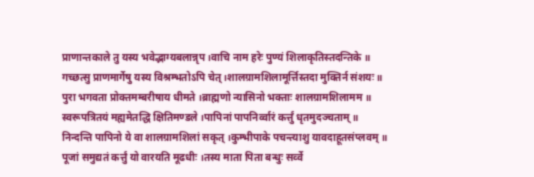प्राणान्तकाले तु यस्य भवेद्भाग्यबलान्नृप ।वाचि नाम हरेः पुण्यं शिलाकृतिस्तदन्तिके ॥
गच्छत्सु प्राणमार्गेषु यस्य विश्रम्भतोऽपि चेत् ।शालग्रामशिलामूर्त्तिस्तदा मुक्तिर्न संशयः ॥
पुरा भगवता प्रोक्तमम्बरीषाय धीमते ।ब्राह्मणो न्यासिनो भक्ताः शालग्रामशिलामम ॥
स्वरूपत्रितयं मह्यमेतद्धि क्षितिमण्डले ।पापिनां पापनिर्व्वारं कर्त्तुं धृतमुदञ्चताम् ॥
निन्दन्ति पापिनो ये वा शालग्रामशिलां सकृत् ।कुम्भीपाके पचन्त्याशु यावदाहूतसंप्लवम् ॥
पूजां समुद्यतं कर्त्तुं यो वारयति मूढधीः ।तस्य माता पिता बन्धुः सर्व्वे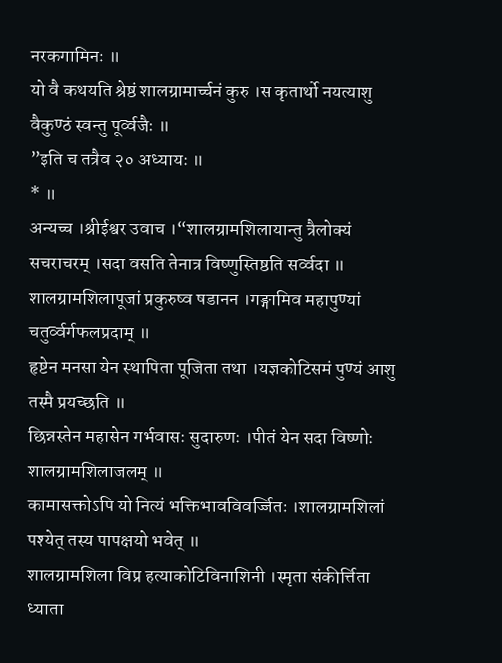नरकगामिनः ॥
यो वै कथयति श्रेष्ठं शालग्रामार्च्चनं कुरु ।स कृतार्थो नयत्याशु वैकुण्ठं स्वन्तु पूर्व्वजैः ॥
”इति च तत्रैव २० अध्यायः ॥
* ॥
अन्यच्च ।श्रीईश्वर उवाच ।“शालग्रामशिलायान्तु त्रैलोक्यं सचराचरम् ।सदा वसति तेनात्र विष्णुस्तिष्ठति सर्व्वदा ॥
शालग्रामशिलापूजां प्रकुरुष्व षडानन ।गङ्गामिव महापुण्यां चतुर्व्वर्गफलप्रदाम् ॥
हृष्टेन मनसा येन स्थापिता पूजिता तथा ।यज्ञकोटिसमं पुण्यं आशु तस्मै प्रयच्छति ॥
छिन्नस्तेन महासेन गर्भवासः सुदारुणः ।पीतं येन सदा विष्णोः शालग्रामशिलाजलम् ॥
कामासक्तोऽपि यो नित्यं भक्तिभावविवर्ज्जितः ।शालग्रामशिलां पश्येत् तस्य पापक्षयो भवेत् ॥
शालग्रामशिला विप्र हत्याकोटिविनाशिनी ।स्मृता संकीर्त्तिता ध्याता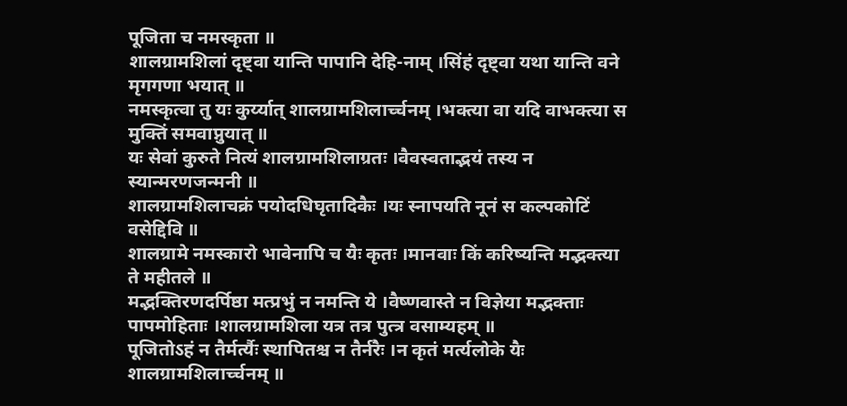पूजिता च नमस्कृता ॥
शालग्रामशिलां दृष्ट्वा यान्ति पापानि देहि-नाम् ।सिंहं दृष्ट्वा यथा यान्ति वने मृगगणा भयात् ॥
नमस्कृत्वा तु यः कुर्य्यात् शालग्रामशिलार्च्चनम् ।भक्त्या वा यदि वाभक्त्या स मुक्तिं समवाप्नुयात् ॥
यः सेवां कुरुते नित्यं शालग्रामशिलाग्रतः ।वैवस्वताद्भयं तस्य न स्यान्मरणजन्मनी ॥
शालग्रामशिलाचक्रं पयोदधिघृतादिकैः ।यः स्नापयति नूनं स कल्पकोटिं वसेद्दिवि ॥
शालग्रामे नमस्कारो भावेनापि च यैः कृतः ।मानवाः किं करिष्यन्ति मद्भक्त्या ते महीतले ॥
मद्भक्तिरणदर्पिष्ठा मत्प्रभुं न नमन्ति ये ।वैष्णवास्ते न विज्ञेया मद्भक्ताः पापमोहिताः ।शालग्रामशिला यत्र तत्र पुत्त्र वसाम्यहम् ॥
पूजितोऽहं न तैर्मर्त्यैः स्थापितश्च न तैर्नरैः ।न कृतं मर्त्यलोके यैः शालग्रामशिलार्च्चनम् ॥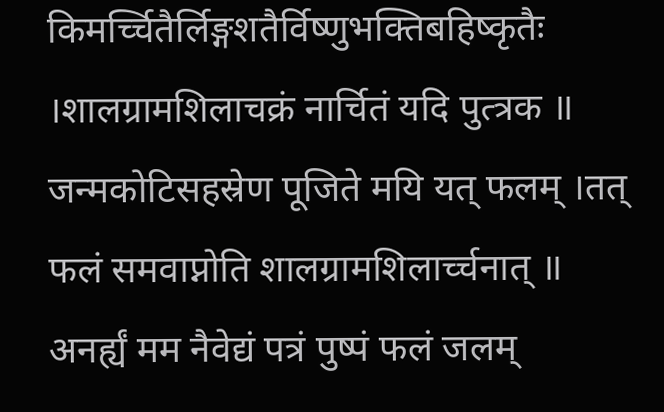किमर्च्चितैर्लिङ्गशतैर्विष्णुभक्तिबहिष्कृतैः ।शालग्रामशिलाचक्रं नार्चितं यदि पुत्त्रक ॥
जन्मकोटिसहस्रेण पूजिते मयि यत् फलम् ।तत् फलं समवाप्नोति शालग्रामशिलार्च्चनात् ॥
अनर्ह्यं मम नैवेद्यं पत्रं पुष्पं फलं जलम्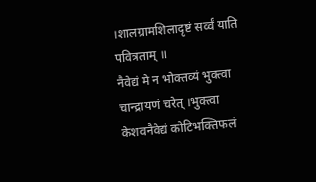।शालग्रामशिलादृष्टं सर्व्वं याति पवित्रताम् ॥
नैवेद्यं मे न भोक्तव्यं भुक्त्वा चान्द्रायणं चरेत् ।भुक्त्वा केशवनैवेद्यं कोटिभक्तिफलं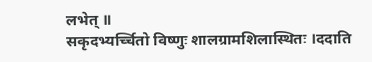लभेत् ॥
सकृदभ्यर्च्चितो विष्णुः शालग्रामशिलास्थितः ।ददाति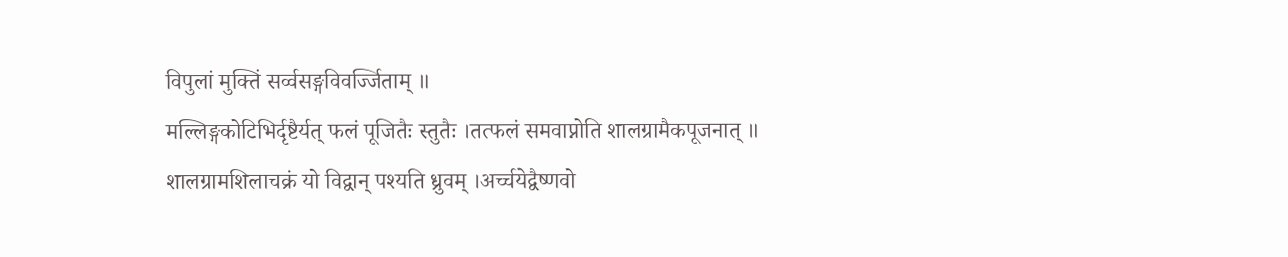विपुलां मुक्तिं सर्व्वसङ्गविवर्ज्जिताम् ॥
मल्लिङ्गकोटिभिर्दृष्टैर्यत् फलं पूजितैः स्तुतैः ।तत्फलं समवाप्नोति शालग्रामैकपूजनात् ॥
शालग्रामशिलाचक्रं यो विद्वान् पश्यति ध्रुवम् ।अर्च्चयेद्वैष्णवो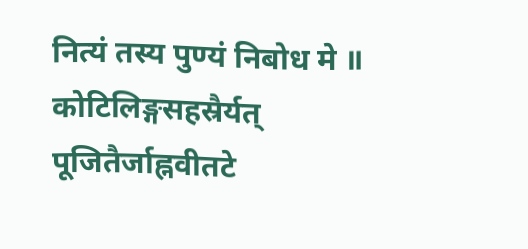नित्यं तस्य पुण्यं निबोध मे ॥
कोटिलिङ्गसहस्रैर्यत् पूजितैर्जाह्नवीतटे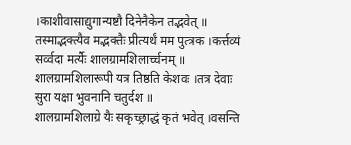।काशीवासाद्युगान्यष्टौ दिनेनैकेन तद्भवेत् ॥
तस्माद्भक्त्यैव मद्भक्तैः प्रीत्यर्थं मम पुत्त्रक ।कर्त्तव्यं सर्व्वदा मर्त्यैः शालग्रामशिलार्च्चनम् ॥
शालग्रामशिलारूपी यत्र तिष्ठति केशवः ।तत्र देवाः सुरा यक्षा भुवनानि चतुर्दश ॥
शालग्रामशिलाग्रे यैः सकृच्छ्राद्धं कृतं भवेत् ।वसन्ति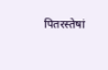पितरस्तेषां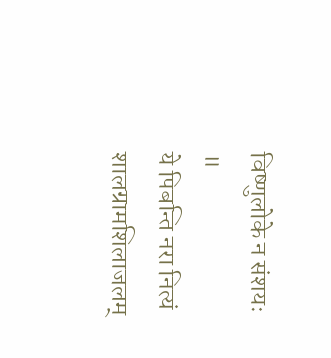विष्णुलोके न संशयः ॥
ये पिबन्ति नरा नित्यं शालग्रामशिलाजलम्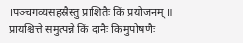।पञ्चगव्यसहस्रैस्तु प्राशितैः किं प्रयोजनम् ॥
प्रायश्चित्ते समुत्पन्ने किं दानैः किमुपोषणैः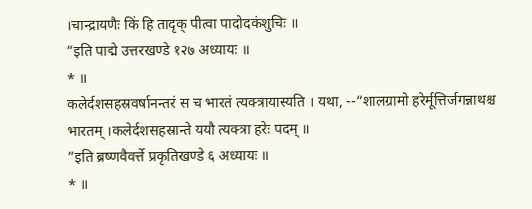।चान्द्रायणैः किं हि तादृक् पीत्वा पादोदकंशुचिः ॥
”इति पाद्मे उत्तरखण्डे १२७ अध्यायः ॥
* ॥
कलेर्दशसहस्रवर्षानन्तरं स च भारतं त्यक्त्रायास्यति । यथा, --“शालग्रामो हरेर्मूत्तिर्जगन्नाथश्च भारतम् ।कलेर्दशसहस्रान्ते ययौ त्यक्त्रा हरेः पदम् ॥
”इति ब्रष्णवैवर्त्ते प्रकृतिखण्डे ६ अध्यायः ॥
* ॥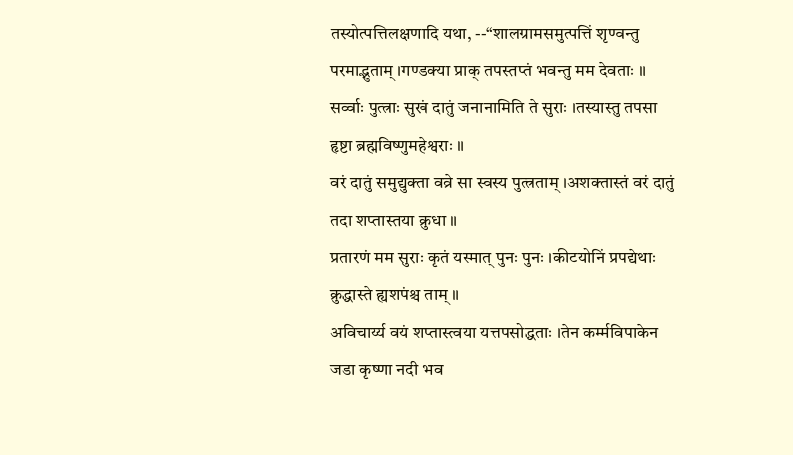तस्योत्पत्तिलक्षणादि यथा, --“शालग्रामसमुत्पत्तिं शृण्वन्तु परमाद्भुताम् ।गण्डक्या प्राक् तपस्तप्तं भवन्तु मम देवताः ॥
सर्व्वाः पुत्त्राः सुखं दातुं जनानामिति ते सुराः ।तस्यास्तु तपसा हृष्टा ब्रह्मविष्णुमहेश्वराः ॥
वरं दातुं समुद्युक्ता वव्रे सा स्वस्य पुत्त्रताम् ।अशक्तास्तं वरं दातुं तदा शप्तास्तया क्रुधा ॥
प्रतारणं मम सुराः कृतं यस्मात् पुनः पुनः ।कीटयोनिं प्रपद्येथाः क्रुद्धास्ते ह्यशपंश्च ताम् ॥
अविचार्य्य वयं शप्तास्त्वया यत्तपसोद्धताः ।तेन कर्म्मविपाकेन जडा कृष्णा नदी भव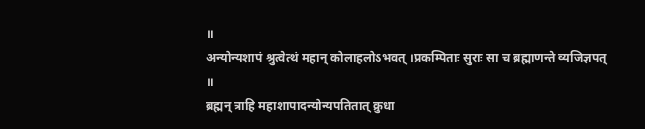॥
अन्योन्यशापं श्रुत्वेत्थं महान् कोलाहलोऽभवत् ।प्रकम्पिताः सुराः सा च ब्रह्माणन्ते व्यजिज्ञपत् ॥
ब्रह्मन् त्राहि महाशापादन्योन्यपतितात् क्रुधा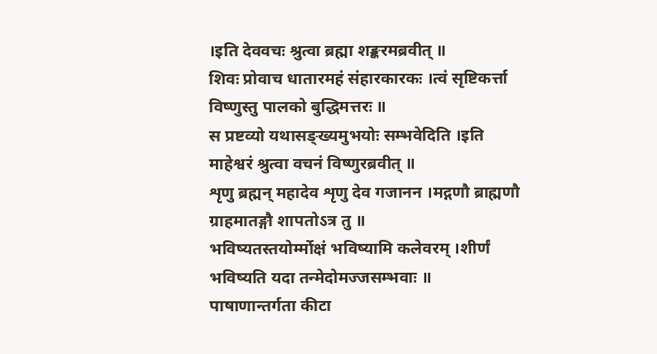।इति देववचः श्रुत्वा ब्रह्मा शङ्करमब्रवीत् ॥
शिवः प्रोवाच धातारमहं संहारकारकः ।त्वं सृष्टिकर्त्ता विष्णुस्तु पालको बुद्धिमत्तरः ॥
स प्रष्टव्यो यथासङ्ख्यमुभयोः सम्भवेदिति ।इति माहेश्वरं श्रुत्वा वचनं विष्णुरब्रवीत् ॥
शृणु ब्रह्मन् महादेव शृणु देव गजानन ।मद्गणौ ब्राह्मणौ ग्राहमातङ्गौ शापतोऽत्र तु ॥
भविष्यतस्तयोर्म्मोक्षं भविष्यामि कलेवरम् ।शीर्णं भविष्यति यदा तन्मेदोमज्जसम्भवाः ॥
पाषाणान्तर्गता कीटा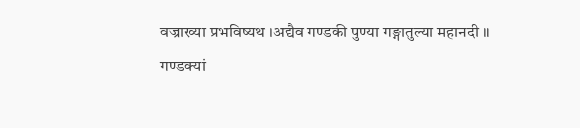वज्राख्या प्रभविष्यथ ।अद्यैव गण्डकी पुण्या गङ्गातुल्या महानदी ॥
गण्डक्यां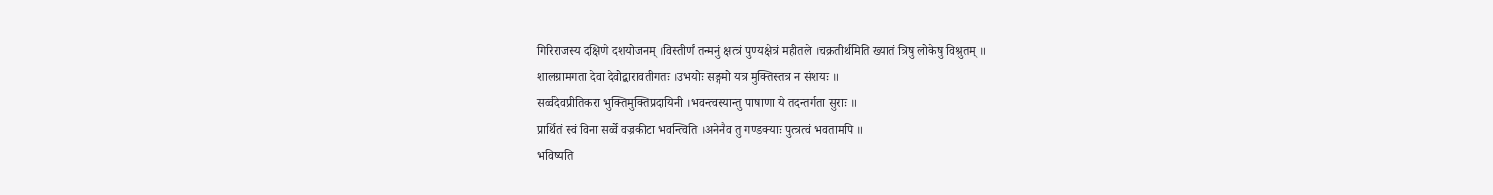गिरिराजस्य दक्षिणे दशयोजनम् ।विस्तीर्णं तन्मनुं क्षत्त्रं पुण्यक्षेत्रं महीतले ।चक्रतीर्थमिति ख्यातं त्रिषु लोकेषु विश्रुतम् ॥
शालग्रामगता देवा देवोद्बारावतीगतः ।उभयोः सङ्गमो यत्र मुक्तिस्तत्र न संशयः ॥
सर्व्वदेवप्रीतिकरा भुक्तिमुक्तिप्रदायिनी ।भवन्त्वस्यान्तु पाषाणा ये तदन्तर्गता सुराः ॥
प्रार्थितं स्वं विना सर्व्वे वज्रकीटा भवन्त्विति ।अनेनैव तु गण्डक्याः पुत्त्रत्वं भवतामपि ॥
भविष्यति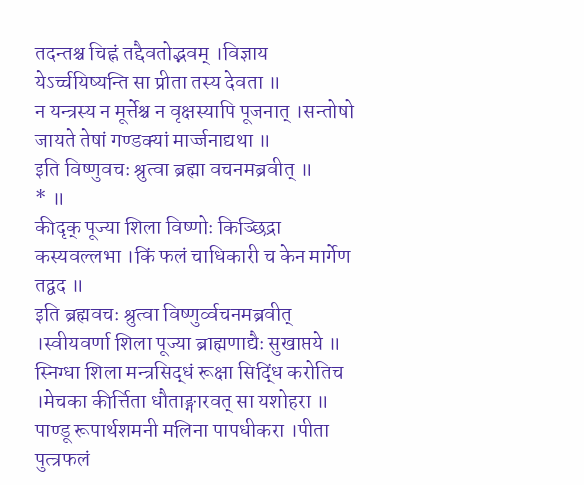तदन्तश्च चिह्नं तद्दैवतोद्भवम् ।विज्ञाय येऽर्च्चयिष्यन्ति सा प्रीता तस्य देवता ॥
न यन्त्रस्य न मूर्त्तेश्च न वृक्षस्यापि पूजनात् ।सन्तोषो जायते तेषां गण्डक्यां मार्ज्जनाद्यथा ॥
इति विष्णुवचः श्रुत्वा ब्रह्मा वचनमब्रवीत् ॥
* ॥
कीदृक् पूज्या शिला विष्णोः किञ्छिद्रा कस्यवल्लभा ।किं फलं चाधिकारी च केन मार्गेण तद्वद ॥
इति ब्रह्मवचः श्रुत्वा विष्णुर्व्वचनमब्रवीत् ।स्वीयवर्णा शिला पूज्या ब्राह्मणाद्यैः सुखाप्तये ॥
स्निग्धा शिला मन्त्रसिद्धं रूक्षा सिद्धिं करोतिच ।मेचका कीर्त्तिता धौताङ्गारवत् सा यशोहरा ॥
पाण्डू रूपार्थशमनी मलिना पापधीकरा ।पीता पुत्त्रफलं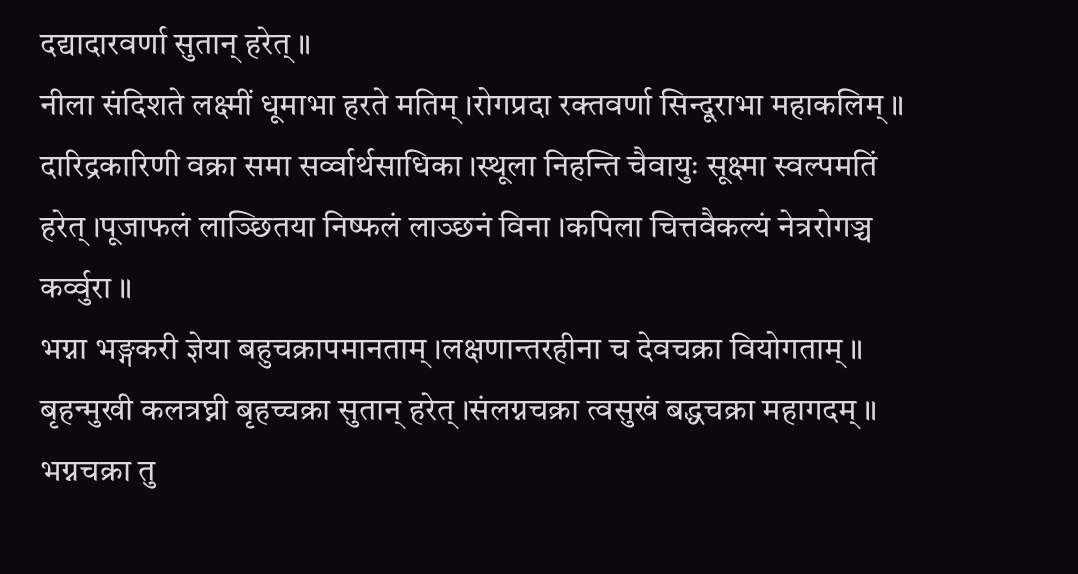दद्यादारवर्णा सुतान् हरेत् ॥
नीला संदिशते लक्ष्मीं धूमाभा हरते मतिम् ।रोगप्रदा रक्तवर्णा सिन्दूराभा महाकलिम् ॥
दारिद्रकारिणी वक्रा समा सर्व्वार्थसाधिका ।स्थूला निहन्ति चैवायुः सूक्ष्मा स्वल्पमतिं हरेत् ।पूजाफलं लाञ्छितया निष्फलं लाञ्छनं विना ।कपिला चित्तवैकल्यं नेत्ररोगञ्च कर्व्वुरा ॥
भग्ना भङ्गकरी ज्ञेया बहुचक्रापमानताम् ।लक्षणान्तरहीना च देवचक्रा वियोगताम् ॥
बृहन्मुखी कलत्रघ्नी बृहच्चक्रा सुतान् हरेत् ।संलग्नचक्रा त्वसुखं बद्धचक्रा महागदम् ॥
भग्नचक्रा तु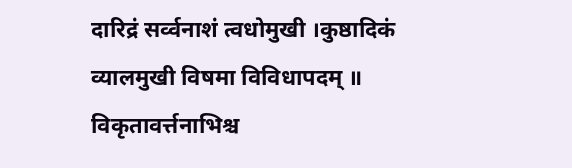दारिद्रं सर्व्वनाशं त्वधोमुखी ।कुष्ठादिकं व्यालमुखी विषमा विविधापदम् ॥
विकृतावर्त्तनाभिश्च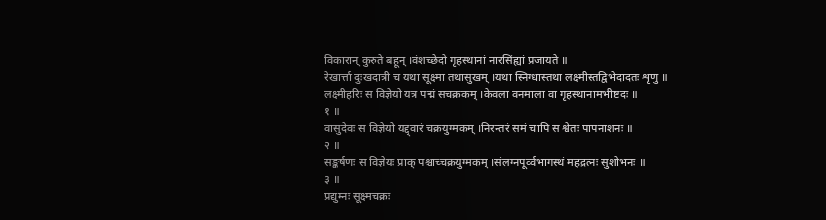विकारान् कुरुते बहून् ।वंशच्छेदो गृहस्थानां नारसिंह्यां प्रजायते ॥
रेखार्त्ता दुःखदात्री च यथा सूक्ष्मा तथासुखम् ।यथा स्निग्धास्तथा लक्ष्मीस्तद्विभेदादतः शृणु ॥
लक्ष्मीहरिः स विज्ञेयो यत्र पद्मं सचक्रकम् ।केवला वनमाला वा गृहस्थानामभीष्टदः ॥
१ ॥
वासुदेवः स विज्ञेयो यद्द्वारं चक्रयुग्मकम् ।निरन्तरं समं चापि स श्वेतः पापनाशनः ॥
२ ॥
सङ्कर्षणः स विज्ञेयः प्राक् पश्चाच्चक्रयुग्मकम् ।संलग्नपूर्व्वभागस्थं महद्रत्नः सुशोभनः ॥
३ ॥
प्रद्युम्नः सूक्ष्मचक्रः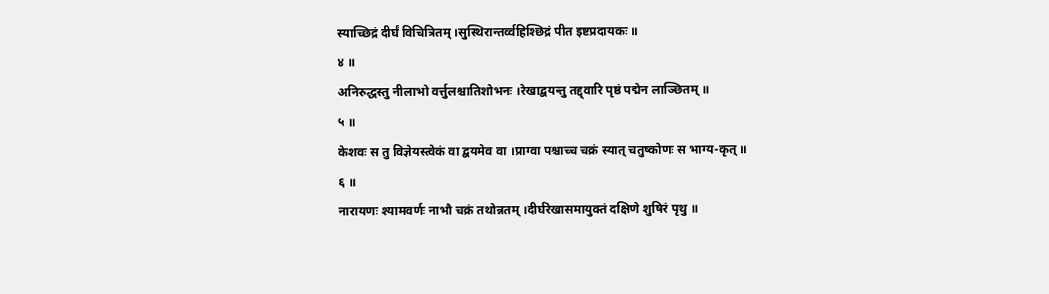स्याच्छिद्रं दीर्घं विचित्रितम् ।सुस्थिरान्तर्व्वहिश्छिद्रं पीत इष्टप्रदायकः ॥
४ ॥
अनिरुद्धस्तु नीलाभो वर्त्तुलश्चातिशोभनः ।रेखाद्बयन्तु तद्द्वारि पृष्ठं पद्मेन लाञ्छितम् ॥
५ ॥
केशवः स तु विज्ञेयस्त्वेकं वा द्बयमेव वा ।प्राग्वा पश्चाच्च चक्रं स्यात् चतुष्कोणः स भाग्य-कृत् ॥
६ ॥
नारायणः श्यामवर्णः नाभौ चक्रं तथोन्नतम् ।दीर्घरेखासमायुक्तं दक्षिणे शुषिरं पृथु ॥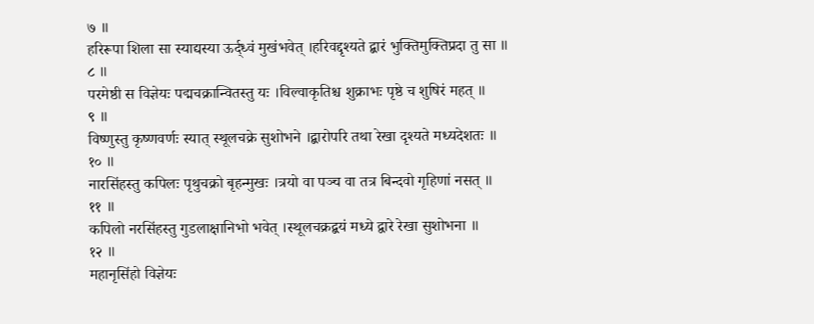७ ॥
हरिरूपा शिला सा स्याद्यस्या ऊर्द्ध्वं मुखंभवेत् ।हरिवद्दृश्यते द्बारं भुक्तिमुक्तिप्रदा तु सा ॥
८ ॥
परमेष्ठी स विज्ञेयः पद्मचक्रान्वितस्तु यः ।विल्वाकृतिश्च शुक्राभः पृष्ठे च शुषिरं महत् ॥
९ ॥
विष्णुस्तु कृष्णवर्णः स्यात् स्थूलचक्रे सुशोभने ।द्बारोपरि तथा रेखा दृश्यते मध्यदेशतः ॥
१० ॥
नारसिंहस्तु कपिलः पृथुचक्रो बृहन्मुखः ।त्रयो वा पञ्च वा तत्र बिन्दवो गृहिणां नसत् ॥
११ ॥
कपिलो नरसिंहस्तु गुडलाक्षानिभो भवेत् ।स्थूलचक्रद्बयं मध्ये द्वारे रेखा सुशोभना ॥
१२ ॥
महानृसिंहो विज्ञेयः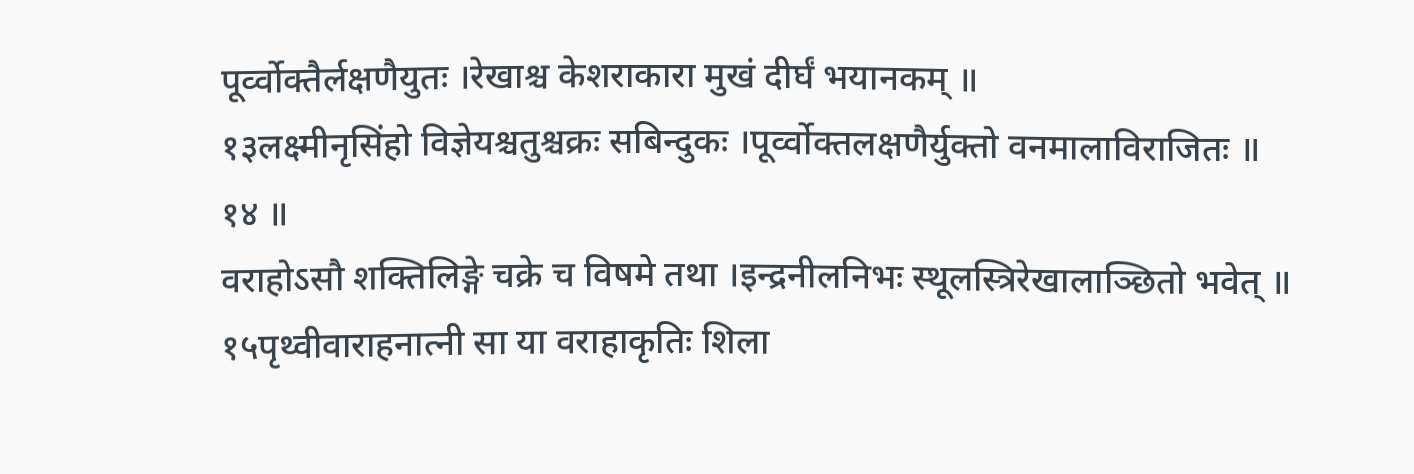पूर्व्वोक्तैर्लक्षणैयुतः ।रेखाश्च केशराकारा मुखं दीर्घं भयानकम् ॥
१३लक्ष्मीनृसिंहो विज्ञेयश्चतुश्चक्रः सबिन्दुकः ।पूर्व्वोक्तलक्षणैर्युक्तो वनमालाविराजितः ॥
१४ ॥
वराहोऽसौ शक्तिलिङ्गे चक्रे च विषमे तथा ।इन्द्रनीलनिभः स्थूलस्त्रिरेखालाञ्छितो भवेत् ॥
१५पृथ्वीवाराहनात्नी सा या वराहाकृतिः शिला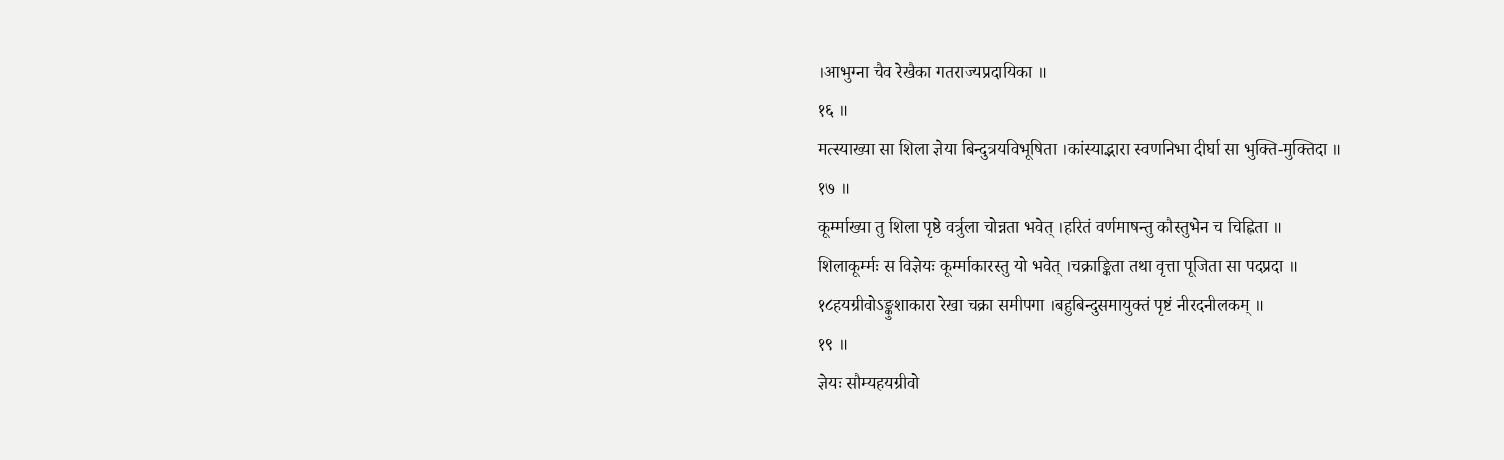।आभुग्ना चैव रेखैका गतराज्यप्रदायिका ॥
१६ ॥
मत्स्याख्या सा शिला ज्ञेया बिन्दुत्रयविभूषिता ।कांस्याद्भारा स्वणनिभा दीर्घा सा भुक्ति-मुक्तिदा ॥
१७ ॥
कूर्म्माख्या तु शिला पृष्ठे वर्त्रुला चोन्नता भवेत् ।हरितं वर्णमाषन्तु कौस्तुभेन च चिह्निता ॥
शिलाकूर्म्मः स विज्ञेयः कूर्म्माकारस्तु यो भवेत् ।चक्राङ्किता तथा वृत्ता पूजिता सा पदप्रदा ॥
१८हयग्रीवोऽङ्कुशाकारा रेखा चक्रा समीपगा ।बहुबिन्दुसमायुक्तं पृष्टं नीरदनीलकम् ॥
१९ ॥
ज्ञेयः सौम्यहयग्रीवो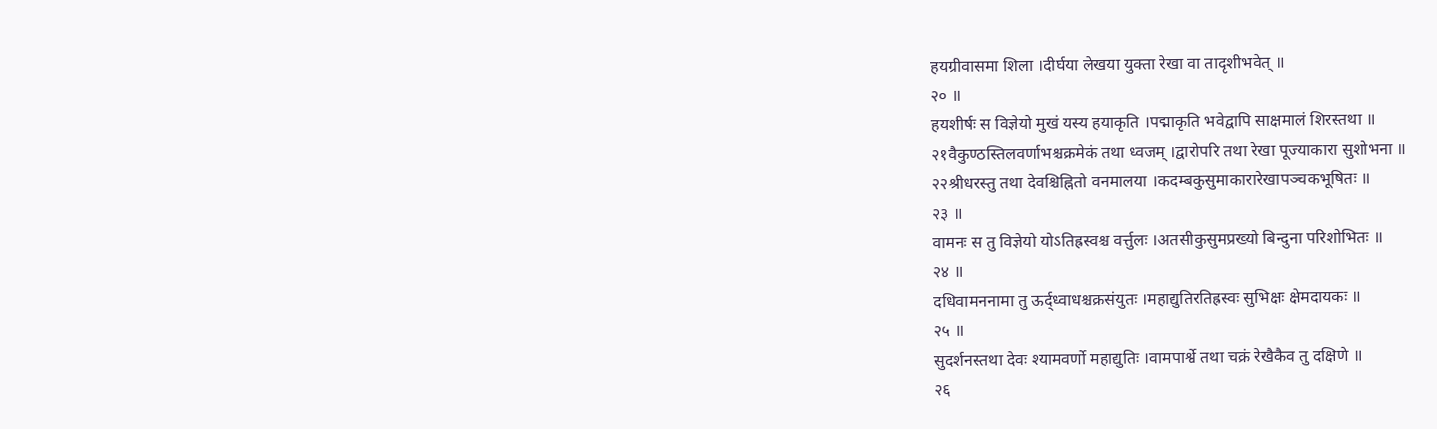हयग्रीवासमा शिला ।दीर्घया लेखया युक्ता रेखा वा तादृशीभवेत् ॥
२० ॥
हयशीर्षः स विज्ञेयो मुखं यस्य हयाकृति ।पद्माकृति भवेद्वापि साक्षमालं शिरस्तथा ॥
२१वैकुण्ठस्तिलवर्णाभश्चक्रमेकं तथा ध्वजम् ।द्वारोपरि तथा रेखा पूज्याकारा सुशोभना ॥
२२श्रीधरस्तु तथा देवश्चिह्नितो वनमालया ।कदम्बकुसुमाकारारेखापञ्चकभूषितः ॥
२३ ॥
वामनः स तु विज्ञेयो योऽतिह्रस्वश्च वर्त्तुलः ।अतसीकुसुमप्रख्यो बिन्दुना परिशोभितः ॥
२४ ॥
दधिवामननामा तु ऊर्द्ध्वाधश्चक्रसंयुतः ।महाद्युतिरतिह्रस्वः सुभिक्षः क्षेमदायकः ॥
२५ ॥
सुदर्शनस्तथा देवः श्यामवर्णो महाद्युतिः ।वामपार्श्वे तथा चक्रं रेखैकैव तु दक्षिणे ॥
२६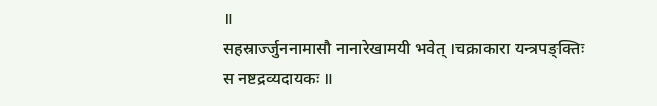॥
सहस्रार्ज्जुननामासौ नानारेखामयी भवेत् ।चक्राकारा यन्त्रपङ्क्तिः स नष्टद्रव्यदायकः ॥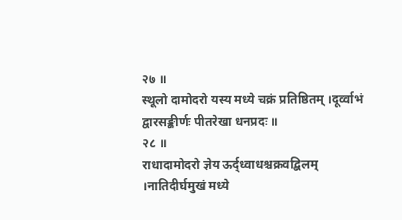२७ ॥
स्थूलो दामोदरो यस्य मध्ये चक्रं प्रतिष्ठितम् ।दूर्व्वाभं द्वारसङ्कीर्णः पीतरेखा धनप्रदः ॥
२८ ॥
राधादामोदरो ज्ञेय ऊर्द्ध्वाधश्चक्रवद्बिलम् ।नातिदीर्घमुखं मध्ये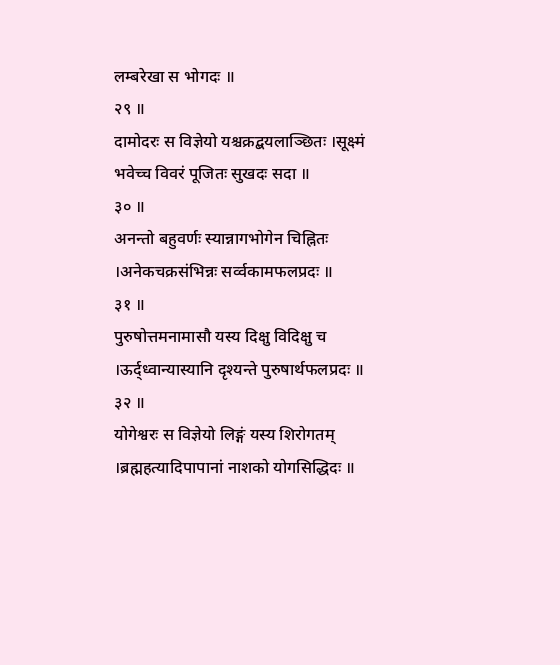लम्बरेखा स भोगदः ॥
२९ ॥
दामोदरः स विज्ञेयो यश्चक्रद्बयलाञ्छितः ।सूक्ष्मं भवेच्च विवरं पूजितः सुखदः सदा ॥
३० ॥
अनन्तो बहुवर्णः स्यान्नागभोगेन चिह्नितः ।अनेकचक्रसंभिन्नः सर्व्वकामफलप्रदः ॥
३१ ॥
पुरुषोत्तमनामासौ यस्य दिक्षु विदिक्षु च ।ऊर्द्ध्वान्यास्यानि दृश्यन्ते पुरुषार्थफलप्रदः ॥
३२ ॥
योगेश्वरः स विज्ञेयो लिङ्गं यस्य शिरोगतम् ।ब्रह्महत्यादिपापानां नाशको योगसिद्धिदः ॥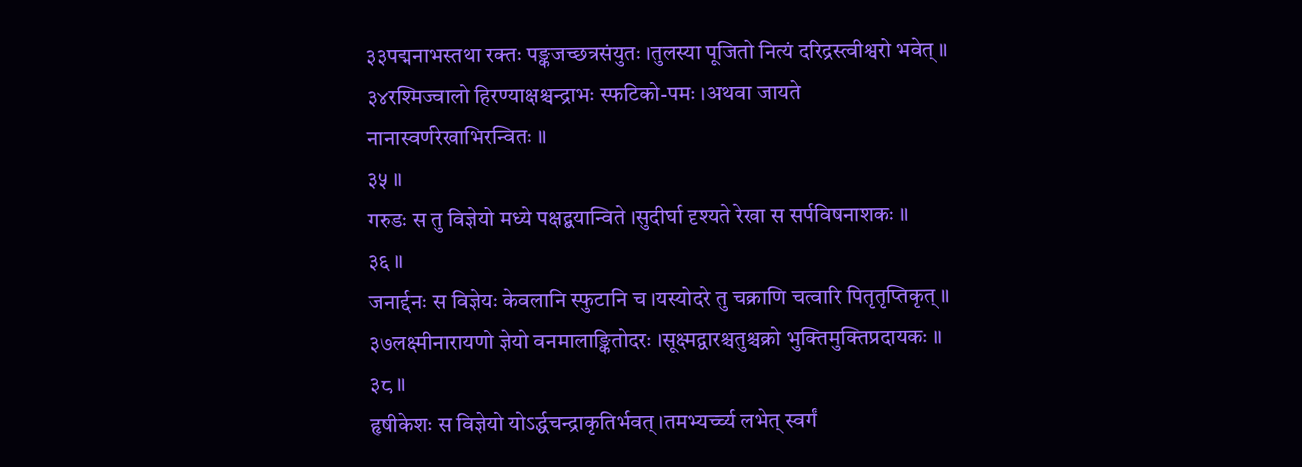३३पद्मनाभस्तथा रक्तः पङ्कजच्छत्रसंयुतः ।तुलस्या पूजितो नित्यं दरिद्रस्त्वीश्वरो भवेत् ॥
३४रश्मिज्वालो हिरण्याक्षश्चन्द्राभः स्फटिको-पमः ।अथवा जायते नानास्वर्णरेखाभिरन्वितः ॥
३५ ॥
गरुडः स तु विज्ञेयो मध्ये पक्षद्बयान्विते ।सुदीर्घा दृश्यते रेखा स सर्पविषनाशकः ॥
३६ ॥
जनार्द्दनः स विज्ञेयः केवलानि स्फुटानि च ।यस्योदरे तु चक्राणि चत्वारि पितृतृप्तिकृत् ॥
३७लक्ष्मीनारायणो ज्ञेयो वनमालाङ्कितोदरः ।सूक्ष्मद्वारश्चतुश्चक्रो भुक्तिमुक्तिप्रदायकः ॥
३८ ॥
हृषीकेशः स विज्ञेयो योऽर्द्धचन्द्राकृतिर्भवत् ।तमभ्यर्च्च्य लभेत् स्वर्गं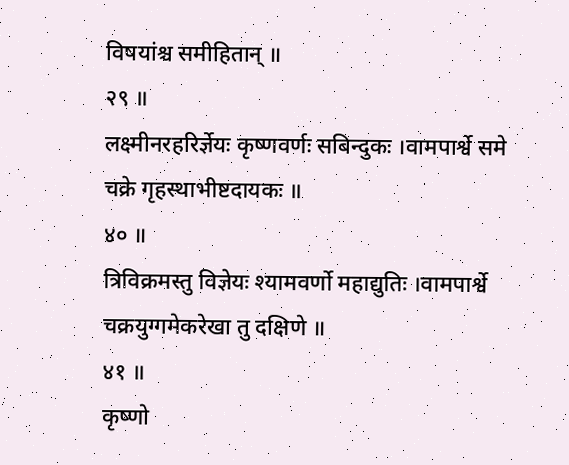विषयांश्च समीहितान् ॥
२९ ॥
लक्ष्मीनरहरिर्ज्ञेयः कृष्णवर्णः सबिन्दुकः ।वामपार्श्वे समे चक्रे गृहस्थाभीष्टदायकः ॥
४० ॥
त्रिविक्रमस्तु विज्ञेयः श्यामवर्णो महाद्युतिः ।वामपार्श्वे चक्रयुग्गमेकरेखा तु दक्षिणे ॥
४१ ॥
कृष्णो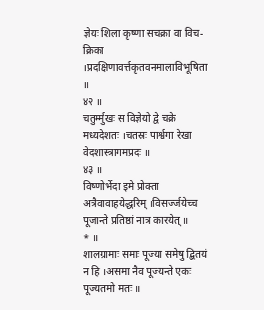ज्ञेयः शिला कृष्णा सचक्रा वा विच-क्रिका ।प्रदक्षिणावर्त्तकृतवनमालाविभूषिता ॥
४२ ॥
चतुर्म्मुखः स विज्ञेयो द्वे चक्रे मध्यदेशतः ।चतस्रः पार्श्वगा रेखा वेदशास्त्रागमप्रदः ॥
४३ ॥
विष्णोर्भेदा इमे प्रोक्ता अत्रैवावाहयेद्धरिम् ।विसर्ज्जयेच्च पूजान्ते प्रतिष्ठां नात्र कारयेत् ॥
* ॥
शालग्रामाः समाः पूज्या समेषु द्बितयं न हि ।असमा नैव पूज्यन्ते एकः पूज्यतमो मतः ॥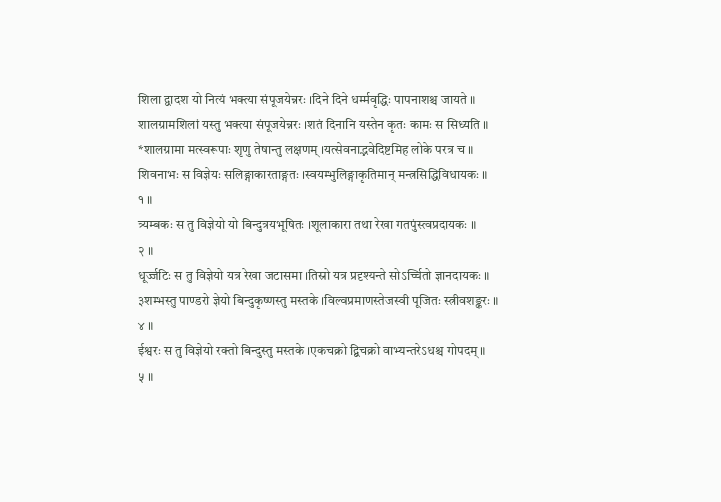शिला द्वादश यो नित्यं भक्त्या संपूजयेन्नरः ।दिने दिने धर्म्मवृद्धिः पापनाशश्च जायते ॥
शालग्रामशिलां यस्तु भक्त्या संपूजयेन्नरः ।शतं दिनानि यस्तेन कृतः कामः स सिध्यति ॥
*शालग्रामा मत्स्वरूपाः शृणु तेषान्तु लक्षणम् ।यत्सेवनाद्भवेदिष्टमिह लोके परत्र च ॥
शिवनाभः स विज्ञेयः सलिङ्गाकारताङ्गतः ।स्वयम्भुलिङ्गाकृतिमान् मन्त्रसिद्धिविधायकः ॥
१ ॥
त्र्यम्बकः स तु विज्ञेयो यो बिन्दुत्रयभूषितः ।शूलाकारा तथा रेखा गतपुंस्त्वप्रदायकः ॥
२ ॥
धूर्ज्जटिः स तु विज्ञेयो यत्र रेखा जटासमा ।तिस्रो यत्र प्रदृश्यन्ते सोऽर्च्चितो ज्ञानदायकः ॥
३शम्भस्तु पाण्डरो ज्ञेयो बिन्दुकृष्णस्तु मस्तके ।विल्वप्रमाणस्तेजस्वी पूजितः स्त्रीवशङ्करः ॥
४ ॥
ईश्वरः स तु विज्ञेयो रक्तो बिन्दुस्तु मस्तके ।एकचक्रो द्बिचक्रो वाभ्यन्तरेऽधश्च गोपदम् ॥
५ ॥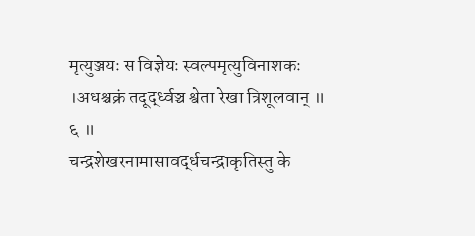मृत्युञ्जयः स विज्ञेयः स्वल्पमृत्युविनाशकः ।अधश्चक्रं तदूर्द्ध्वञ्च श्वेता रेखा त्रिशूलवान् ॥
६ ॥
चन्द्रशेखरनामासावर्द्धचन्द्राकृतिस्तु के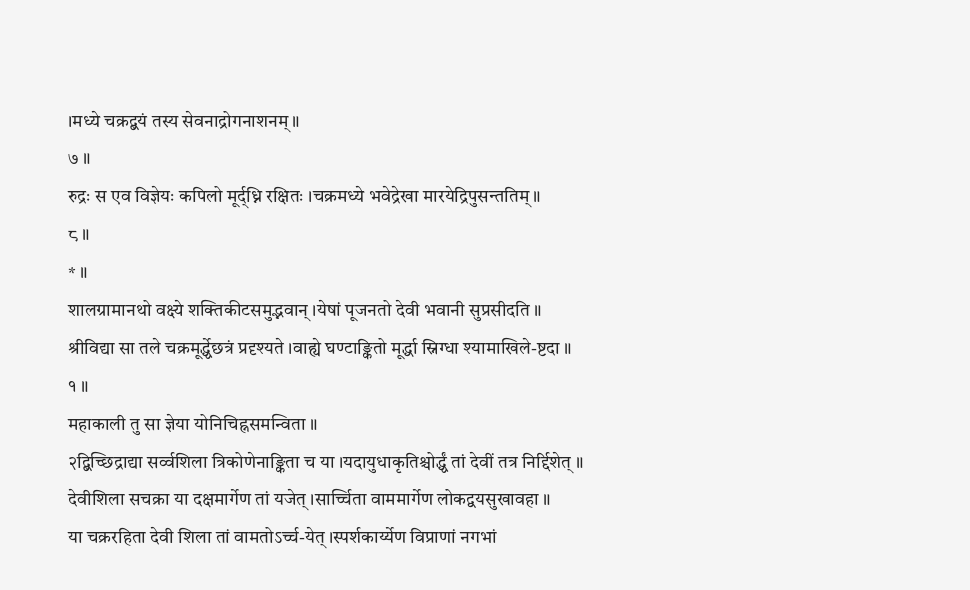।मध्ये चक्रद्बयं तस्य सेवनाद्रोगनाशनम् ॥
७ ॥
रुद्रः स एव विज्ञेयः कपिलो मूर्द्ध्नि रक्षितः ।चक्रमध्ये भवेद्रेखा मारयेद्रिपुसन्ततिम् ॥
८ ॥
* ॥
शालग्रामानथो वक्ष्ये शक्तिकीटसमुद्भवान् ।येषां पूजनतो देवी भवानी सुप्रसीदति ॥
श्रीविद्या सा तले चक्रमूर्द्ध्वेछत्रं प्रदृश्यते ।वाह्ये घण्टाङ्कितो मूर्द्धा स्निग्धा श्यामाखिले-ष्टदा ॥
१ ॥
महाकाली तु सा ज्ञेया योनिचिह्नसमन्विता ॥
२द्बिच्छिद्राद्या सर्व्वशिला त्रिकोणेनाङ्किता च या ।यदायुधाकृतिश्चोर्द्ध्वं तां देवीं तत्र निर्द्दिशेत् ॥
देवीशिला सचक्रा या दक्षमार्गेण तां यजेत् ।सार्च्चिता वाममार्गेण लोकद्वयसुखावहा ॥
या चक्ररहिता देवी शिला तां वामतोऽर्च्च-येत् ।स्पर्शकार्य्येण विप्राणां नगभां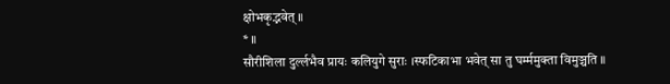क्षोभकृद्भवेत् ॥
* ॥
सौरीशिला दुर्ल्लभैव प्रायः कलियुगे सुराः ।स्फटिकाभा भवेत् सा तु घर्म्ममुक्ता विमुञ्चति ॥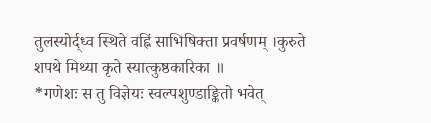तुलस्योर्द्ध्व स्थिते वह्निं साभिषिक्ता प्रवर्षणम् ।कुरुते शपथे मिथ्या कृते स्यात्कुष्ठकारिका ॥
*गणेशः स तु विज्ञेयः स्वल्पशुण्डाङ्कितो भवेत्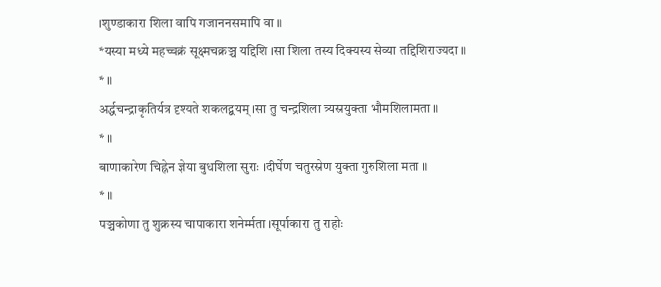।शुण्डाकारा शिला वापि गजाननसमापि वा ॥
*यस्या मध्ये महच्चक्रं सूक्ष्मचक्रञ्च यद्दिशि ।सा शिला तस्य दिक्यस्य सेव्या तद्दिशिराज्यदा ॥
* ॥
अर्द्धचन्द्राकृतिर्यत्र दृश्यते शकलद्बयम् ।सा तु चन्द्रशिला त्र्यस्रयुक्ता भौमशिलामता ॥
* ॥
बाणाकारेण चिह्नेन ज्ञेया बुधशिला सुराः ।दीर्घेण चतुरस्रेण युक्ता गुरुशिला मता ॥
* ॥
पञ्चकोणा तु शुक्रस्य चापाकारा शनेर्म्मता ।सूर्पाकारा तु राहोः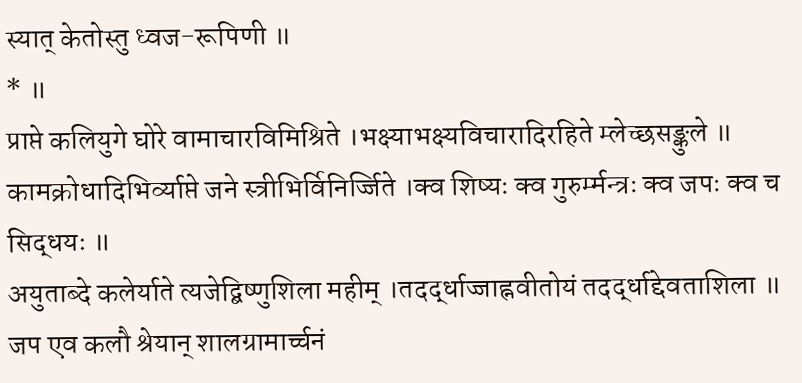स्यात् केतोस्तु ध्वज-रूपिणी ॥
* ॥
प्राप्ते कलियुगे घोरे वामाचारविमिश्रिते ।भक्ष्याभक्ष्यविचारादिरहिते म्लेच्छसङ्कुले ॥
कामक्रोधादिभिर्व्याप्ते जने स्त्रीभिर्विनिर्ज्जिते ।क्व शिष्यः क्व गुरुर्म्मन्त्रः क्व जपः क्व च सिद्धयः ॥
अयुताब्दे कलेर्याते त्यजेद्बिष्णुशिला महीम् ।तदर्द्धाज्जाह्नवीतोयं तदर्द्धाद्देवताशिला ॥
जप एव कलौ श्रेयान् शालग्रामार्च्चनं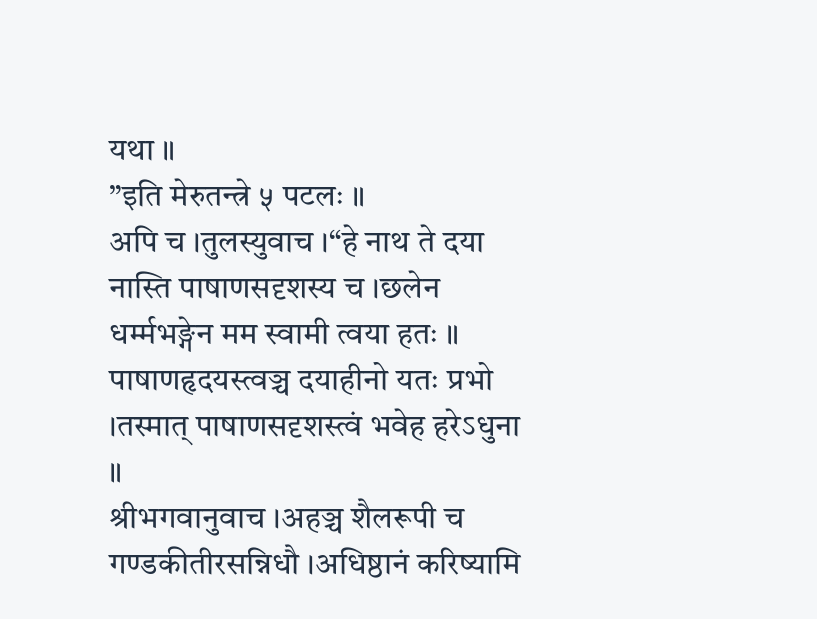यथा ॥
”इति मेरुतन्त्रे ५ पटलः ॥
अपि च ।तुलस्युवाच ।“हे नाथ ते दया नास्ति पाषाणसदृशस्य च ।छलेन धर्म्मभङ्गेन मम स्वामी त्वया हतः ॥
पाषाणहृदयस्त्वञ्च दयाहीनो यतः प्रभो ।तस्मात् पाषाणसदृशस्त्वं भवेह हरेऽधुना ॥
श्रीभगवानुवाच ।अहञ्च शैलरूपी च गण्डकीतीरसन्निधौ ।अधिष्ठानं करिष्यामि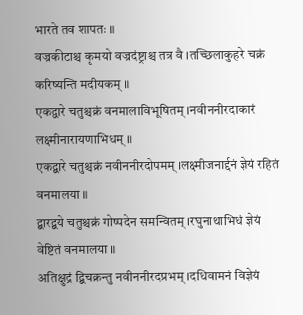भारते तव शापतः ॥
वज्रकीटाश्च कृमयो वज्रदंष्ट्राश्च तत्र वै ।तच्छिलाकुहरे चक्रं करिष्यन्ति मदीयकम् ॥
एकद्वारे चतुश्चक्रं वनमालाविभूषितम् ।नवीननीरदाकारं लक्ष्मीनारायणाभिधम् ॥
एकद्बारे चतुश्चक्रं नवीननीरदोपमम् ।लक्ष्मीजनार्द्दनं ज्ञेयं रहितं वनमालया ॥
द्बारद्बये चतुश्चक्रं गोष्पदेन समन्वितम् ।रघुनाथाभिधं ज्ञेयं वेष्टितं वनमालया ॥
अतिक्षुद्रं द्बिचक्रन्तु नवीननीरदप्रभम् ।दधिवामनं विज्ञेयं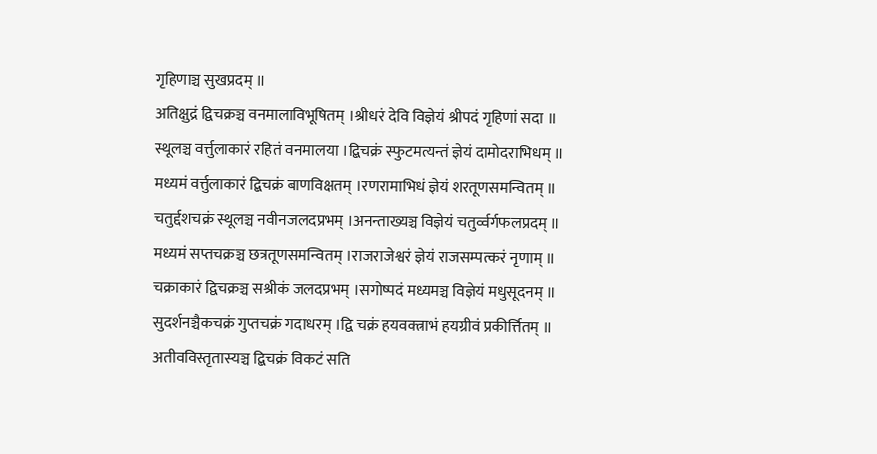गृहिणाञ्च सुखप्रदम् ॥
अतिक्षुद्रं द्विचक्रञ्च वनमालाविभूषितम् ।श्रीधरं देवि विज्ञेयं श्रीपदं गृहिणां सदा ॥
स्थूलञ्च वर्त्तुलाकारं रहितं वनमालया ।द्बिचक्रं स्फुटमत्यन्तं ज्ञेयं दामोदराभिधम् ॥
मध्यमं वर्त्तुलाकारं द्बिचक्रं बाणविक्षतम् ।रणरामाभिधं ज्ञेयं शरतूणसमन्वितम् ॥
चतुर्द्दशचक्रं स्थूलञ्च नवीनजलदप्रभम् ।अनन्ताख्यञ्च विज्ञेयं चतुर्व्वर्गफलप्रदम् ॥
मध्यमं सप्तचक्रञ्च छत्रतूणसमन्वितम् ।राजराजेश्वरं ज्ञेयं राजसम्पत्करं नृणाम् ॥
चक्राकारं द्विचक्रञ्च सश्रीकं जलदप्रभम् ।सगोष्पदं मध्यमञ्च विज्ञेयं मधुसूदनम् ॥
सुदर्शनञ्चैकचक्रं गुप्तचक्रं गदाधरम् ।द्वि चक्रं हयवक्त्राभं हयग्रीवं प्रकीर्त्तितम् ॥
अतीवविस्तृतास्यञ्च द्बिचक्रं विकटं सति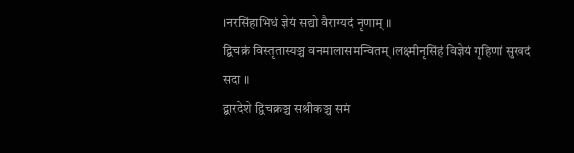।नरसिंहाभिधं ज्ञेयं सद्यो वैराग्यदं नृणाम् ॥
द्बिचक्रं विस्तृतास्यञ्च वनमालासमन्वितम् ।लक्ष्मीनृसिंहं विज्ञेयं गृहिणां सुखदं सदा ॥
द्बारदेशे द्विचक्रञ्च सश्रीकञ्च समं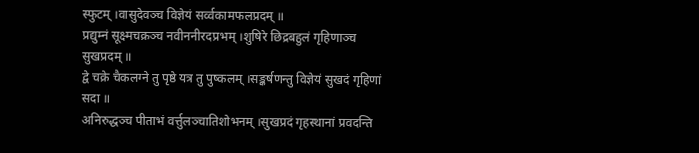स्फुटम् ।वासुदेवञ्च विज्ञेयं सर्व्वकामफलप्रदम् ॥
प्रद्युम्नं सूक्ष्मचक्रञ्च नवीननीरदप्रभम् ।शुषिरे छिद्रबहुलं गृहिणाञ्च सुखप्रदम् ॥
द्वे चक्रे चैकलग्ने तु पृष्ठे यत्र तु पुष्कलम् ।सङ्कर्षणन्तु विज्ञेयं सुखदं गृहिणां सदा ॥
अनिरुद्धञ्च पीताभं वर्त्तुलञ्चातिशोभनम् ।सुखप्रदं गृहस्थानां प्रवदन्ति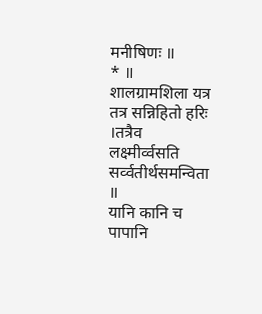मनीषिणः ॥
* ॥
शालग्रामशिला यत्र तत्र सन्निहितो हरिः ।तत्रैव लक्ष्मीर्व्वसति सर्व्वतीर्थसमन्विता ॥
यानि कानि च पापानि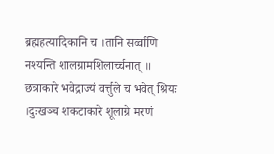ब्रह्महत्यादिकानि च ।तानि सर्व्वाणि नश्यन्ति शालग्रामशिलार्च्चनात् ॥
छत्राकारे भवेद्राज्यं वर्त्तुले च भवेत् श्रियः ।दुःखञ्च शकटाकारे शूलाग्रे मरणं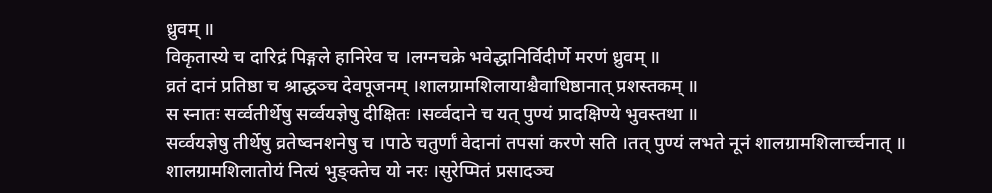ध्रुवम् ॥
विकृतास्ये च दारिद्रं पिङ्गले हानिरेव च ।लग्नचक्रे भवेद्धानिर्विदीर्णे मरणं ध्रुवम् ॥
व्रतं दानं प्रतिष्ठा च श्राद्धञ्च देवपूजनम् ।शालग्रामशिलायाश्चैवाधिष्ठानात् प्रशस्तकम् ॥
स स्नातः सर्व्वतीर्थेषु सर्व्वयज्ञेषु दीक्षितः ।सर्व्वदाने च यत् पुण्यं प्रादक्षिण्ये भुवस्तथा ॥
सर्व्वयज्ञेषु तीर्थेषु व्रतेष्वनशनेषु च ।पाठे चतुर्णां वेदानां तपसां करणे सति ।तत् पुण्यं लभते नूनं शालग्रामशिलार्च्चनात् ॥
शालग्रामशिलातोयं नित्यं भुङ्क्तेच यो नरः ।सुरेप्मितं प्रसादञ्च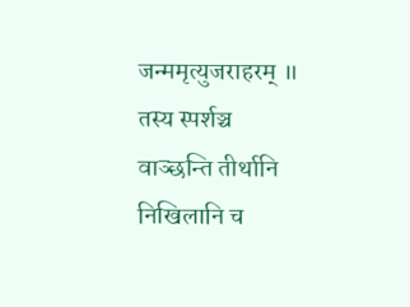जन्ममृत्युजराहरम् ॥
तस्य स्पर्शञ्च वाञ्छन्ति तीर्थानि निखिलानि च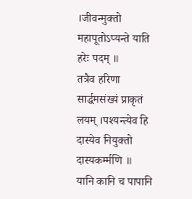।जीवन्मुक्तो महापूतोऽप्यन्ते याति हरेः पदम् ॥
तत्रैव हरिणा सार्द्धमसंख्यं प्राकृतं लयम् ।पश्यन्त्येव हि दास्येव नियुक्तो दास्यकर्म्मणि ॥
यानि कानि च पापानि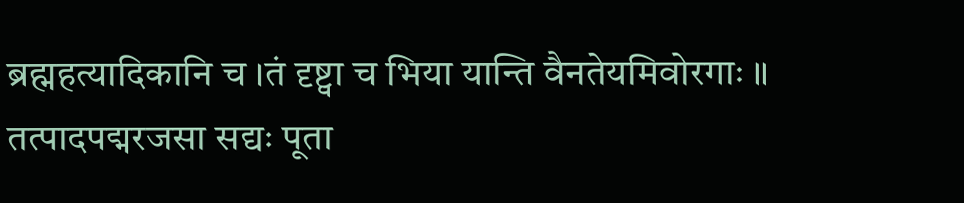ब्रह्महत्यादिकानि च ।तं दृष्ट्वा च भिया यान्ति वैनतेयमिवोरगाः ॥
तत्पादपद्मरजसा सद्यः पूता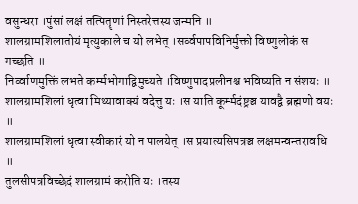वसुन्धरा ।पुंसां लक्षं तत्पितॄणां निस्तरेत्तस्य जन्मनि ॥
शालग्रामशिलातोयं मृत्युकाले च यो लभेत् ।सर्व्वपापविनिर्मुक्तो विष्णुलोकं स गच्छति ॥
निर्व्वाणमुक्तिं लभते कर्म्मभोगाद्विमुच्यते ।विष्णुपादप्रलीनश्च भविष्यति न संशयः ॥
शालग्रामशिलां धृत्वा मिथ्यावाक्यं वदेत्तु यः ।स याति कूर्म्मदंष्ट्रञ्च यावद्वै ब्रह्मणो वयः ॥
शालग्रामशिलां धृत्वा स्वीकारं यो न पालयेत् ।स प्रयात्यसिपत्रञ्च लक्षमन्वन्तरावधि ॥
तुलसीपत्रविच्छेदं शालग्रामं करोति यः ।तस्य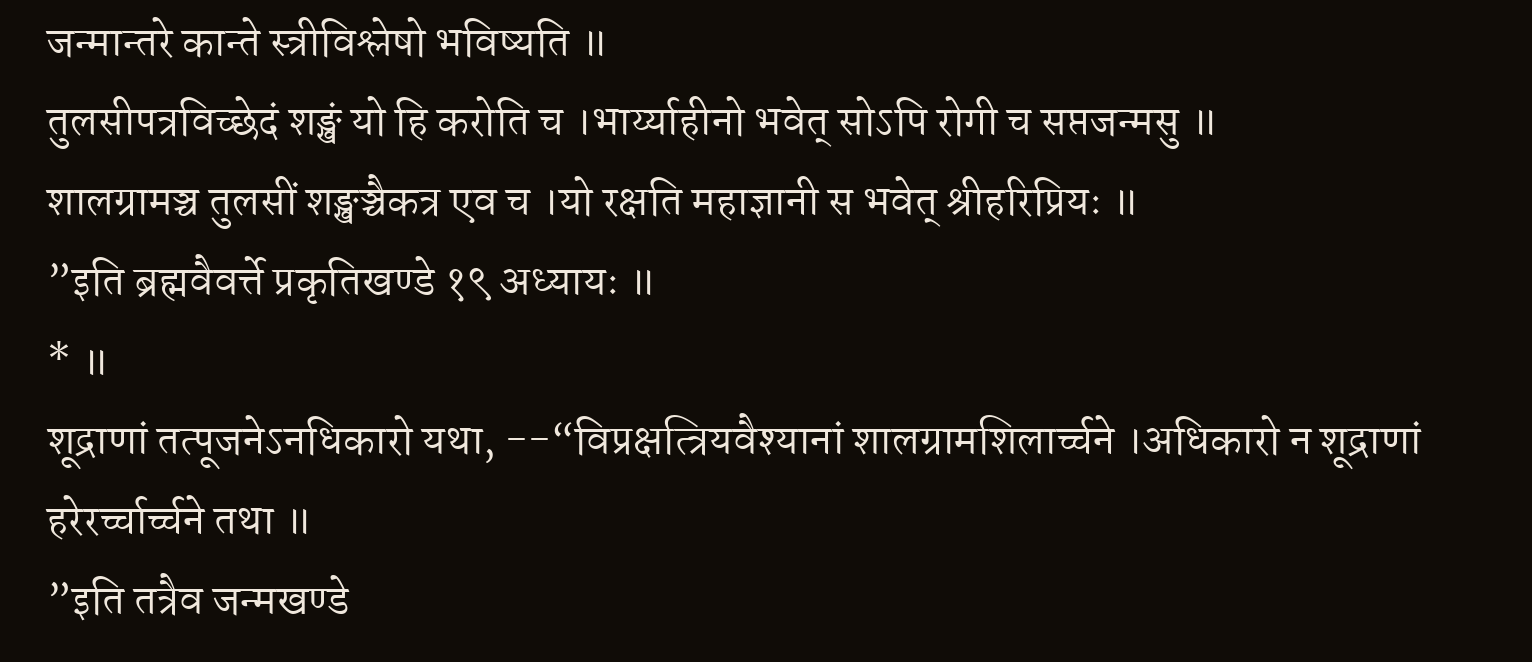जन्मान्तरे कान्ते स्त्रीविश्लेषो भविष्यति ॥
तुलसीपत्रविच्छेदं शङ्खं यो हि करोति च ।भार्य्याहीनो भवेत् सोऽपि रोगी च सप्तजन्मसु ॥
शालग्रामञ्च तुलसीं शङ्खञ्चैकत्र एव च ।यो रक्षति महाज्ञानी स भवेत् श्रीहरिप्रियः ॥
”इति ब्रह्मवैवर्त्ते प्रकृतिखण्डे १९ अध्यायः ॥
* ॥
शूद्राणां तत्पूजनेऽनधिकारो यथा, --“विप्रक्षत्त्रियवैश्यानां शालग्रामशिलार्च्चने ।अधिकारो न शूद्राणां हरेरर्च्चार्च्चने तथा ॥
”इति तत्रैव जन्मखण्डे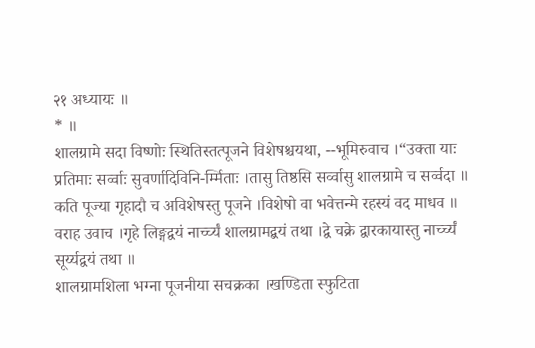२१ अध्यायः ॥
* ॥
शालग्रामे सदा विष्णोः स्थितिस्तत्पूजने विशेषश्चयथा, --भूमिरुवाच ।“उक्ता याः प्रतिमाः सर्व्वाः सुवर्णादिविनि-र्म्मिताः ।तासु तिष्ठसि सर्व्वासु शालग्रामे च सर्व्वदा ॥
कति पूज्या गृहादौ च अविशेषस्तु पूजने ।विशेषो वा भवेत्तन्मे रहस्यं वद माधव ॥
वराह उवाच ।गृहे लिङ्गद्वयं नार्च्च्यं शालग्रामद्बयं तथा ।द्वे चक्रे द्वारकायास्तु नार्च्च्यं सूर्य्यद्वयं तथा ॥
शालग्रामशिला भग्ना पूजनीया सचक्रका ।खण्डिता स्फुटिता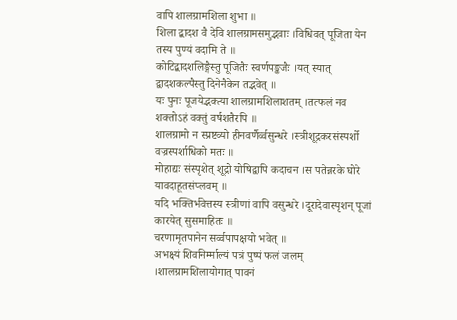वापि शालग्रामशिला शुभा ॥
शिला द्बादश वै देवि शालग्रामसमुद्भवाः ।विधिवत् पूजिता येन तस्य पुण्यं वदामि ते ॥
कोटिद्बादशलिङ्गैस्तु पूजितैः स्वर्णपङ्कजैः ।यत् स्यात् द्वादशकल्पैस्तु दिनेनैकेन तद्भवेत् ॥
यः पुनः पूजयेद्भक्त्या शालग्रामशिलाशतम् ।तत्फलं नव शक्तोऽहं वक्तुं वर्षशतैरपि ॥
शालग्रामो न स्प्रष्टव्यो हीनवर्णैर्व्वसुन्धरे ।स्त्रीशूद्रकरसंस्पर्शो वज्रस्पर्शाधिको मतः ॥
मोहाद्यः संस्पृशेत् शूद्रो योषिद्वापि कदाचन ।स पतेन्नरके घोरे यावदाहूतसंप्लवम् ॥
यदि भक्तिर्भवेत्तस्य स्त्रीणां वापि वसुन्धरे ।दूरादेवास्पृशन् पूजां कारयेत् सुसमाहितः ॥
चरणामृतपानेन सर्व्वपापक्षयो भवेत् ॥
अभक्ष्यं शिवनिर्म्माल्यं पत्रं पुष्पं फलं जलम् ।शालग्रामशिलायोगात् पावनं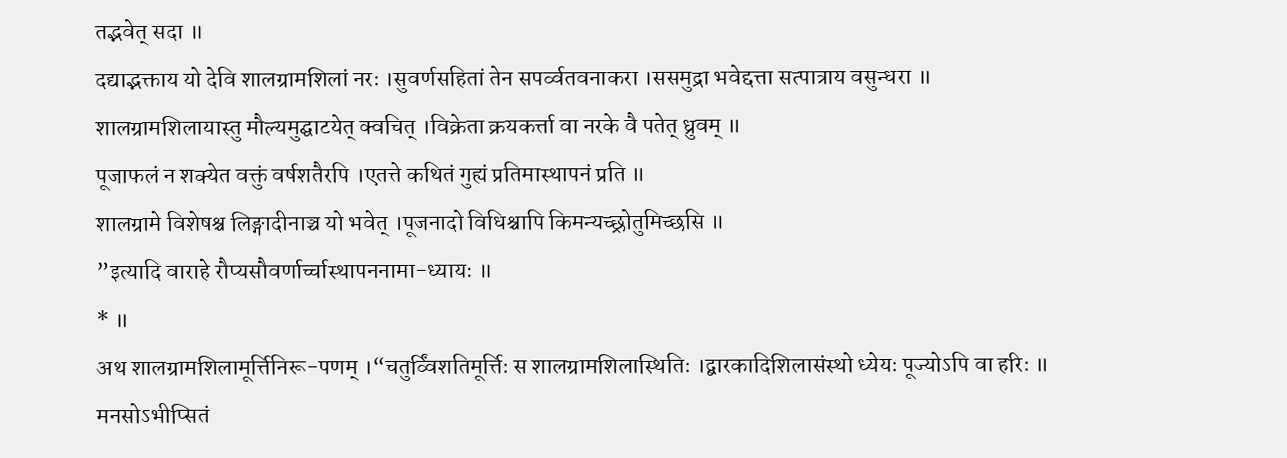तद्भवेत् सदा ॥
दद्याद्भक्ताय यो देवि शालग्रामशिलां नरः ।सुवर्णसहितां तेन सपर्व्वतवनाकरा ।ससमुद्रा भवेद्दत्ता सत्पात्राय वसुन्धरा ॥
शालग्रामशिलायास्तु मौल्यमुद्घाटयेत् क्वचित् ।विक्रेता क्रयकर्त्ता वा नरके वै पतेत् ध्रुवम् ॥
पूजाफलं न शक्येत वक्तुं वर्षशतैरपि ।एतत्ते कथितं गुह्यं प्रतिमास्थापनं प्रति ॥
शालग्रामे विशेषश्च लिङ्गादीनाञ्च यो भवेत् ।पूजनादो विधिश्चापि किमन्यच्छ्रोतुमिच्छसि ॥
”इत्यादि वाराहे रौप्यसौवर्णार्च्चास्थापननामा-ध्यायः ॥
* ॥
अथ शालग्रामशिलामूर्त्तिनिरू-पणम् ।“चतुर्व्विंशतिमूर्त्तिः स शालग्रामशिलास्थितिः ।द्बारकादिशिलासंस्थो ध्येयः पूज्योऽपि वा हरिः ॥
मनसोऽभीप्सितं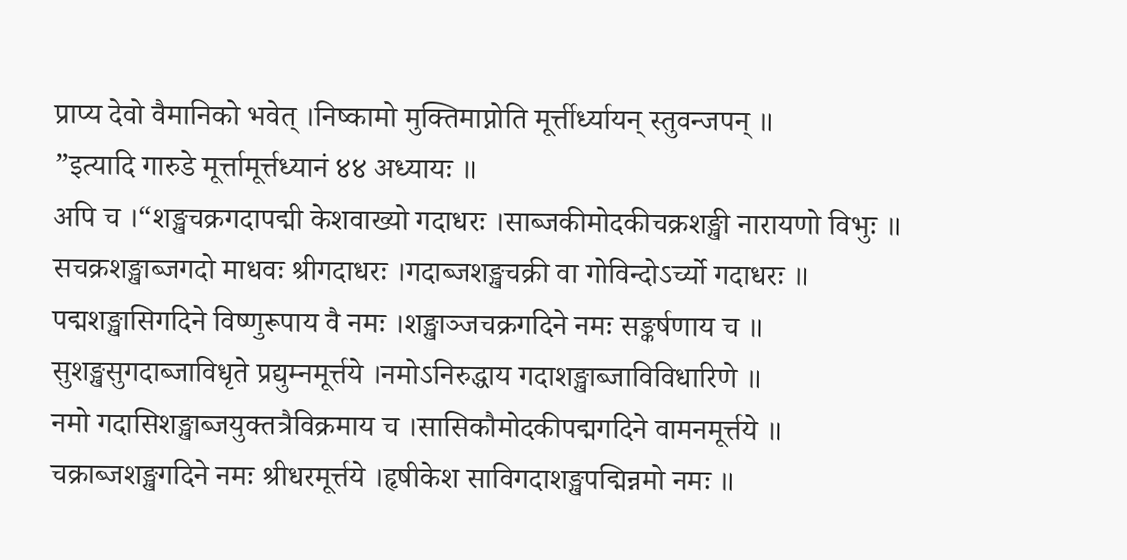प्राप्य देवो वैमानिको भवेत् ।निष्कामो मुक्तिमाप्नोति मूर्त्तीर्ध्यायन् स्तुवन्जपन् ॥
”इत्यादि गारुडे मूर्त्तामूर्त्तध्यानं ४४ अध्यायः ॥
अपि च ।“शङ्खचक्रगदापद्मी केशवाख्यो गदाधरः ।साब्जकीमोदकीचक्रशङ्खी नारायणो विभुः ॥
सचक्रशङ्खाब्जगदो माधवः श्रीगदाधरः ।गदाब्जशङ्खचक्री वा गोविन्दोऽर्च्यो गदाधरः ॥
पद्मशङ्खासिगदिने विष्णुरूपाय वै नमः ।शङ्खाञ्जचक्रगदिने नमः सङ्कर्षणाय च ॥
सुशङ्खसुगदाब्जाविधृते प्रद्युम्नमूर्त्तये ।नमोऽनिरुद्धाय गदाशङ्खाब्जाविविधारिणे ॥
नमो गदासिशङ्खाब्जयुक्तत्रैविक्रमाय च ।सासिकौमोदकीपद्मगदिने वामनमूर्त्तये ॥
चक्राब्जशङ्खगदिने नमः श्रीधरमूर्त्तये ।हृषीकेश साविगदाशङ्खपद्मिन्नमो नमः ॥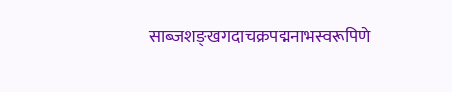साब्जशङ्खगदाचक्रपद्मनाभस्वरूपिणे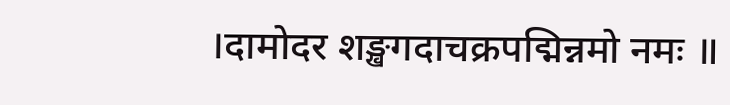।दामोदर शङ्खगदाचक्रपद्मिन्नमो नमः ॥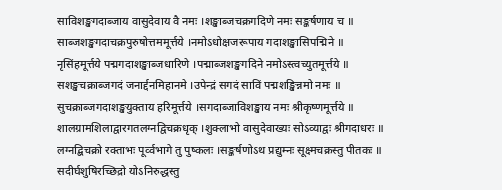साविशङ्खगदाब्जाय वासुदेवाय वै नमः ।शङ्खाब्जचक्रगदिणे नमः सङ्कर्षणाय च ॥
साब्जशङ्खगदाचक्रपुरुषोत्तममूर्त्तये ।नमोऽधोक्षजरूपाय गदाशङ्खासिपद्मिने ॥
नृसिंहमूर्त्तये पद्मगदाशङ्खाब्जधारिणे ।पद्माब्जशङ्खगदिने नमोऽस्त्वच्युतमूर्त्तये ॥
सशङ्खचक्राब्जगदं जनार्द्दनमिहानमे ।उपेन्द्रं सगदं साविं पद्मशङ्खिन्नमो नमः ॥
सुचक्राब्जगदाशङ्खयुक्ताय हरिमूर्त्तये ।सगदाब्जाविशङ्खाय नमः श्रीकृष्णमूर्त्तये ॥
शालग्रामशिलाद्वारगतलग्नद्विचक्रधृक् ।शुक्लाभो वासुदेवाख्यः सोऽव्याद्वः श्रीगदाधरः ॥
लग्नद्बिचक्रो रक्ताभः पूर्व्वभागे तु पुष्कलः ।सङ्कर्षणोऽथ प्रद्युम्नः सूक्ष्मचक्रस्तु पीतकः ॥
सदीर्घशुषिरच्छिद्रो योऽनिरुद्धस्तु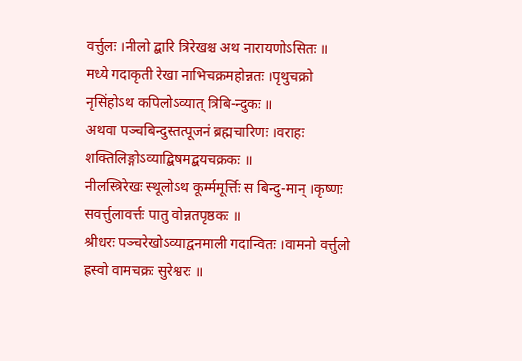वर्त्तुलः ।नीलो द्बारि त्रिरेखश्च अथ नारायणोऽसितः ॥
मध्ये गदाकृती रेखा नाभिचक्रमहोन्नतः ।पृथुचक्रो नृसिंहोऽथ कपिलोऽव्यात् त्रिबि-न्दुकः ॥
अथवा पञ्चबिन्दुस्तत्पूजनं ब्रह्मचारिणः ।वराहः शक्तिलिङ्गोऽव्याद्बिषमद्बयचक्रकः ॥
नीलस्त्रिरेखः स्थूलोऽथ कूर्म्ममूर्त्तिः स बिन्दु-मान् ।कृष्णः सवर्त्तुलावर्त्तः पातु वोन्नतपृष्ठकः ॥
श्रीधरः पञ्चरेखोऽव्याद्वनमाली गदान्वितः ।वामनो वर्त्तुलो ह्रस्वो वामचक्रः सुरेश्वरः ॥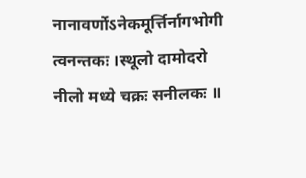नानावर्णोऽनेकमूर्त्तिर्नागभोगी त्वनन्तकः ।स्थूलो दामोदरो नीलो मध्ये चक्रः सनीलकः ॥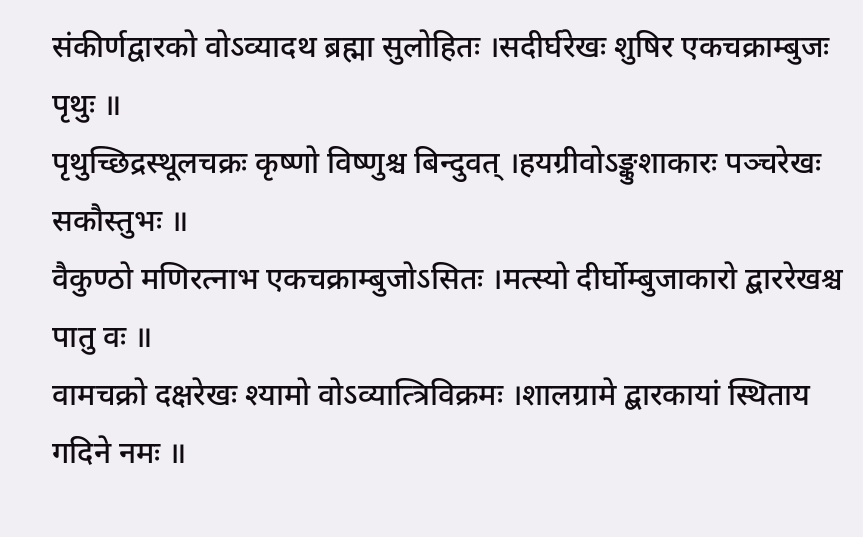संकीर्णद्वारको वोऽव्यादथ ब्रह्मा सुलोहितः ।सदीर्घरेखः शुषिर एकचक्राम्बुजः पृथुः ॥
पृथुच्छिद्रस्थूलचक्रः कृष्णो विष्णुश्च बिन्दुवत् ।हयग्रीवोऽङ्कुशाकारः पञ्चरेखः सकौस्तुभः ॥
वैकुण्ठो मणिरत्नाभ एकचक्राम्बुजोऽसितः ।मत्स्यो दीर्घोम्बुजाकारो द्बाररेखश्च पातु वः ॥
वामचक्रो दक्षरेखः श्यामो वोऽव्यात्त्रिविक्रमः ।शालग्रामे द्बारकायां स्थिताय गदिने नमः ॥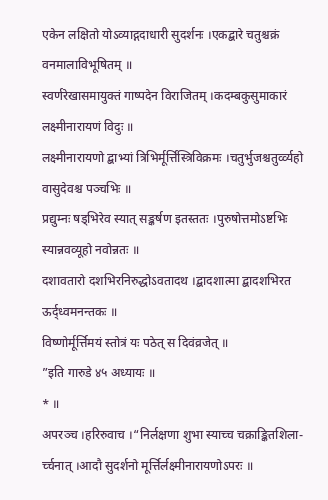एकेन लक्षितो योऽव्याद्गदाधारी सुदर्शनः ।एकद्बारे चतुश्चक्रं वनमालाविभूषितम् ॥
स्वर्णरेखासमायुक्तं गाष्पदेन विराजितम् ।कदम्बकुसुमाकारं लक्ष्मीनारायणं विदुः ॥
लक्ष्मीनारायणो द्बाभ्यां त्रिभिर्मूर्त्तिस्त्रिविक्रमः ।चतुर्भुजश्चतुर्व्व्यहो वासुदेवश्च पञ्चभिः ॥
प्रद्युम्नः षड्भिरेव स्यात् सङ्कर्षण इतस्ततः ।पुरुषोत्तमोऽष्टभिः स्यान्नवव्यूहो नवोन्नतः ॥
दशावतारो दशभिरनिरुद्धोऽवतादथ ।द्बादशात्मा द्बादशभिरत ऊर्द्ध्वमनन्तकः ॥
विष्णोर्मूर्त्तिमयं स्तोत्रं यः पठेत् स दिवंव्रजेत् ॥
”इति गारुडे ४५ अध्यायः ॥
* ॥
अपरञ्च ।हरिरुवाच ।“निर्लक्षणा शुभा स्याच्च चक्राङ्कितशिला-र्च्चनात् ।आदौ सुदर्शनो मूर्त्तिर्लक्ष्मीनारायणोऽपरः ॥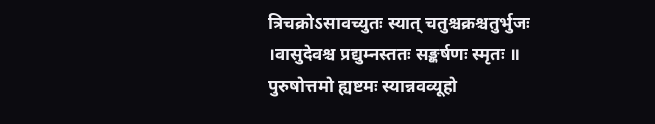त्रिचक्रोऽसावच्युतः स्यात् चतुश्चक्रश्चतुर्भुजः ।वासुदेवश्च प्रद्युम्नस्ततः सङ्कर्षणः स्मृतः ॥
पुरुषोत्तमो ह्यष्टमः स्यान्नवव्यूहो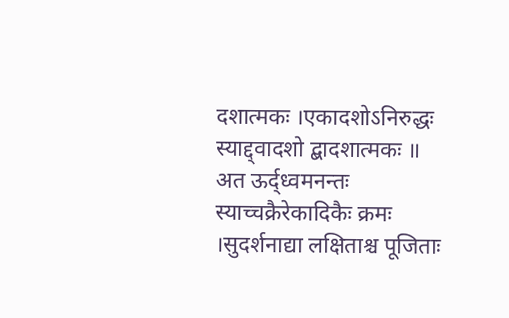दशात्मकः ।एकादशोऽनिरुद्धः स्याद्द्वादशो द्बादशात्मकः ॥
अत ऊर्द्ध्वमनन्तः स्याच्चक्रैरेकादिकैः क्रमः ।सुदर्शनाद्या लक्षिताश्च पूजिताः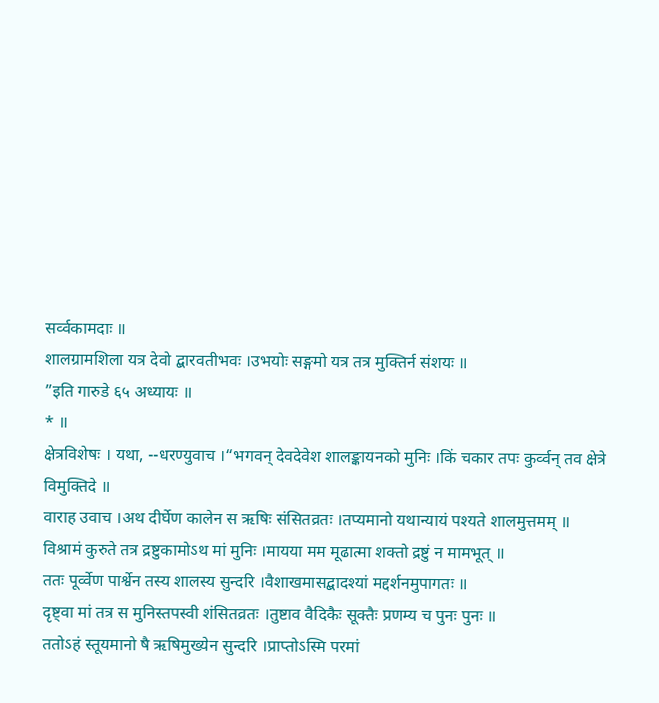सर्व्वकामदाः ॥
शालग्रामशिला यत्र देवो द्बारवतीभवः ।उभयोः सङ्गमो यत्र तत्र मुक्तिर्न संशयः ॥
”इति गारुडे ६५ अध्यायः ॥
* ॥
क्षेत्रविशेषः । यथा, --धरण्युवाच ।“भगवन् देवदेवेश शालङ्कायनको मुनिः ।किं चकार तपः कुर्व्वन् तव क्षेत्रे विमुक्तिदे ॥
वाराह उवाच ।अथ दीर्घेण कालेन स ऋषिः संसितव्रतः ।तप्यमानो यथान्यायं पश्यते शालमुत्तमम् ॥
विश्रामं कुरुते तत्र द्रष्टुकामोऽथ मां मुनिः ।मायया मम मूढात्मा शक्तो द्रष्टुं न मामभूत् ॥
ततः पूर्व्वेण पार्श्वेन तस्य शालस्य सुन्दरि ।वैशाखमासद्बादश्यां मद्दर्शनमुपागतः ॥
दृष्ट्वा मां तत्र स मुनिस्तपस्वी शंसितव्रतः ।तुष्टाव वैदिकैः सूक्तैः प्रणम्य च पुनः पुनः ॥
ततोऽहं स्तूयमानो षै ऋषिमुख्येन सुन्दरि ।प्राप्तोऽस्मि परमां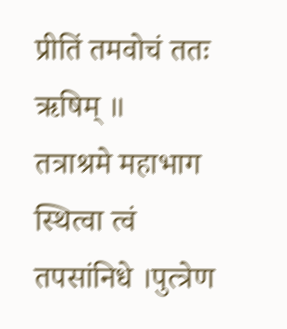प्रीतिं तमवोचं ततः ऋषिम् ॥
तत्राश्रमे महाभाग स्थित्वा त्वं तपसांनिधे ।पुत्त्रेण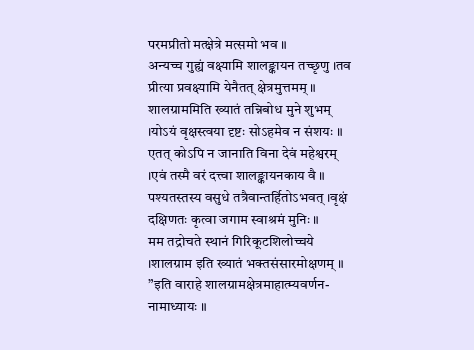परमप्रीतो मत्क्षेत्रे मत्समो भव ॥
अन्यच्च गुह्यं वक्ष्यामि शालङ्कायन तच्छृणु ।तव प्रीत्या प्रवक्ष्यामि येनैतत् क्षेत्रमुत्तमम् ॥
शालग्राममिति ख्यातं तन्निबोध मुने शुभम् ।योऽयं वृक्षस्त्वया दृष्टः सोऽहमेव न संशयः ॥
एतत् कोऽपि न जानाति विना देवं महेश्वरम् ।एवं तस्मै वरं दत्त्वा शालङ्कायनकाय वै ॥
पश्यतस्तस्य वसुधे तत्रैवान्तर्हितोऽभवत् ।वृक्षं दक्षिणतः कृत्वा जगाम स्वाश्रमं मुनिः ॥
मम तद्रोचते स्थानं गिरिकूटशिलोच्चये ।शालग्राम इति ख्यातं भक्तसंसारमोक्षणम् ॥
”इति वाराहे शालग्रामक्षेत्रमाहात्म्यवर्णन-नामाध्यायः ॥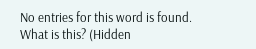No entries for this word is found.
What is this? (Hidden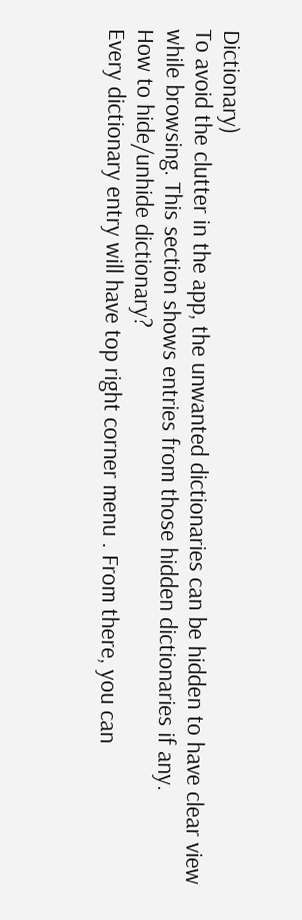Dictionary)
To avoid the clutter in the app, the unwanted dictionaries can be hidden to have clear view while browsing. This section shows entries from those hidden dictionaries if any.
How to hide/unhide dictionary?
Every dictionary entry will have top right corner menu . From there, you can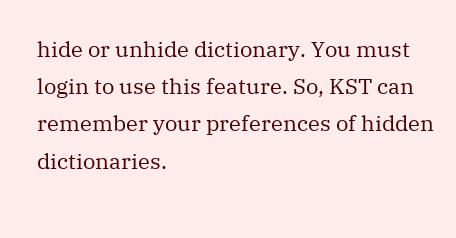hide or unhide dictionary. You must login to use this feature. So, KST can remember your preferences of hidden dictionaries.